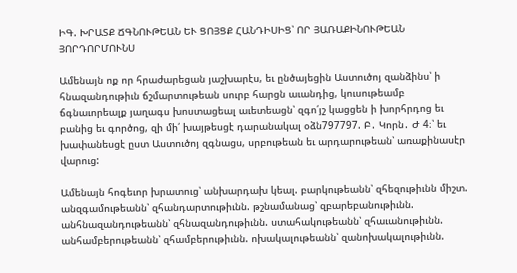ԻԳ. ԽՐԱՏՔ ՃԳՆՈՒԹԵԱՆ ԵՒ ՑՈՅՑՔ ՀԱՆԴԻՍԻՑ՝ ՈՐ ՅԱՌԱՔԻՆՈՒԹԵԱՆ ՅՈՐԴՈՐՄՈՒՆՍ

Ամենայն ոք որ հրաժարեցան յաշխարէս, եւ ընծայեցին Աստուծոյ զանձինս՝ ի հնազանդութիւն ճշմարտութեան սուրբ հարցն աւանդից, կուսութեամբ ճգնաւորեալք յաղագս խոստացեալ աւետեացն՝ զգո՛յշ կացցեն ի խորհրդոց եւ բանից եւ գործոց, զի մի՛ խայթեսցէ դարանակալ օձն797797. Բ․ Կորն․ Ժ 4։՝ եւ խափանեսցէ ըստ Աստուծոյ զգնացս, սրբութեան եւ արդարութեան՝ առաքինասէր վարուց:

Ամենայն հոգեւոր խրատուց՝ անխարդախ կեալ. բարկութեանն՝ զհեզութիւնն միշտ. անզգամութեանն՝ զհանդարտութիւնն. թշնամանաց՝ զբարեբանութիւնն. անհնազանդութեանն՝ զհնազանդութիւնն. ստահակութեանն՝ զհաւանութիւնն. անհամբերութեանն՝ զհամբերութիւնն. ոխակալութեանն՝ զանոխակալութիւնն.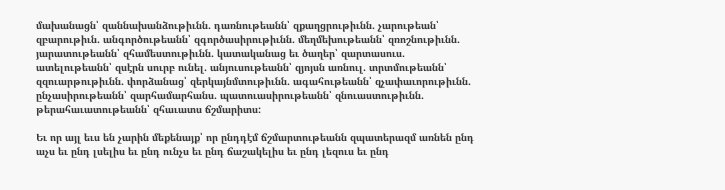մախանացն՝ զաննախանձութիւնն. դառնութեանն՝ զքաղցրութիւնն. չարութեան՝ զբարութիւն. անգործութեանն՝ զգործասիրութիւնն. մեղմեխութեանն՝ զռոշնութիւնն. յարատութեանն՝ զհամեստութիւնն. կատականաց եւ ծաղեր՝ զարտասուս. ատելութեանն՝ զսէրն սուրբ ունել. անյուսութեանն՝ զյոյսն առնուլ. տրտմութեանն՝ զզուարթութիւնն. փորձանաց՝ զերկայնմտութիւնն. ագահութեանն՝ զչափաւորութիւնն. ընչասիրութեանն՝ զարհամարհանս. պատուասիրութեանն՝ զնուաստութիւնն. թերահաւատութեանն՝ զհաւատս ճշմարիտս:

Եւ որ այլ եւս են չարին մեքենայք՝ որ ընդդէմ ճշմարտութեանն զպատերազմ առնեն ընդ աչս եւ ընդ լսելիս եւ ընդ ունչս եւ ընդ ճաշակելիս եւ ընդ լեզուս եւ ընդ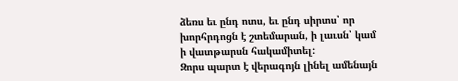ձեռս եւ ընդ ոտս, եւ ընդ սիրտս՝ որ խորհրդոցն է շտեմարան, ի լաւսն՝ կամ ի վատթարսն հակամիտել:
Զորս պարտ է վերագոյն լինել ամենայն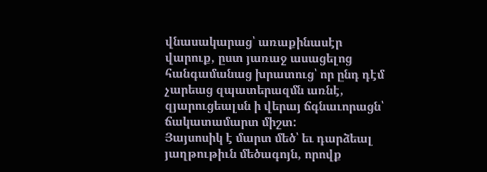վնասակարաց՝ առաքինասէր վարուք, ըստ յառաջ ասացելոց հանգամանաց խրատուց՝ որ ընդ դէմ չարեաց զպատերազմն առնէ, զյարուցեալսն ի վերայ ճգնաւորացն՝ ճակատամարտ միշտ:
Յայսոսիկ է մարտ մեծ՝ եւ դարձեալ յաղթութիւն մեծագոյն, որովք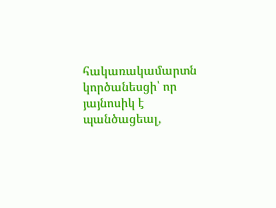հակառակամարտն կործանեսցի՝ որ յայնոսիկ է պանծացեալ,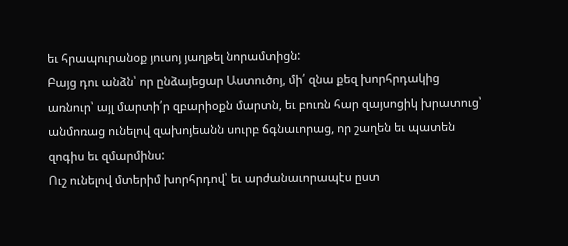եւ հրապուրանօք յուսոյ յաղթել նորամտիցն:
Բայց դու անձն՝ որ ընձայեցար Աստուծոյ, մի՛ զնա քեզ խորհրդակից առնուր՝ այլ մարտի՛ր զբարիօքն մարտն, եւ բուռն հար զայսոցիկ խրատուց՝ անմոռաց ունելով զախոյեանն սուրբ ճգնաւորաց, որ շաղեն եւ պատեն զոգիս եւ զմարմինս:
Ուշ ունելով մտերիմ խորհրդով՝ եւ արժանաւորապէս ըստ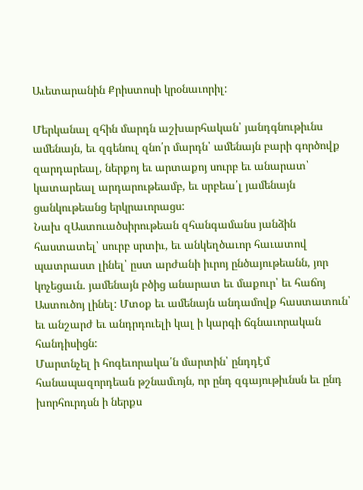Աւետարանին Քրիստոսի կրօնաւորիլ:

Մերկանալ զհին մարդն աշխարհական՝ յանդգնութիւնս ամենայն, եւ զգենուլ զնո՛ր մարդն՝ ամենայն բարի գործովք զարդարեալ, ներքոյ եւ արտաքոյ սուրբ եւ անարատ՝ կատարեալ արդարութեամբ, եւ սրբեա՛լ յամենայն ցանկութեանց երկրաւորացս:
Նախ զԱստուածսիրութեան զհանգամանս յանձին հաստատել՝ սուրբ սրտիւ, եւ անկեղծաւոր հաւատով պատրաստ լինել՝ ըստ արժանի իւրոյ ընծայութեանն, յոր կոչեցաւն. յամենայն բծից անարատ եւ մաքուր՝ եւ հաճոյ Աստուծոյ լինել: Մտօք եւ ամենայն անդամովք հաստատուն՝ եւ անշարժ եւ անդրդուելի կալ ի կարգի ճգնաւորական հանդիսիցն:
Մարտնչել ի հոգեւորակա՛ն մարտին՝ ընդդէմ հանապազորդեան թշնամւոյն, որ ընդ զգայութիւնսն եւ ընդ խորհուրդսն ի ներքս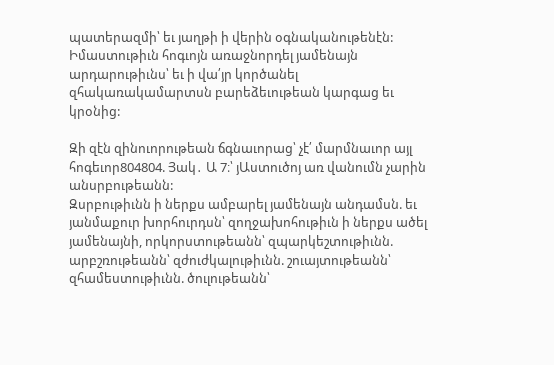պատերազմի՝ եւ յաղթի ի վերին օգնականութենէն:
Իմաստութիւն հոգւոյն առաջնորդել յամենայն արդարութիւնս՝ եւ ի վա՛յր կործանել զհակառակամարտսն բարեձեւութեան կարգաց եւ կրօնից:

Զի զէն զինուորութեան ճգնաւորաց՝ չէ՛ մարմնաւոր այլ հոգեւոր804804. Յակ․ Ա 7։՝ յԱստուծոյ առ վանումն չարին անսրբութեանն:
Զսրբութիւնն ի ներքս ամբարել յամենայն անդամսն. եւ յանմաքուր խորհուրդսն՝ զողջախոհութիւն ի ներքս ածել յամենայնի, որկորստութեանն՝ զպարկեշտութիւնն. արբշռութեանն՝ զժուժկալութիւնն. շուայտութեանն՝ զհամեստութիւնն. ծուլութեանն՝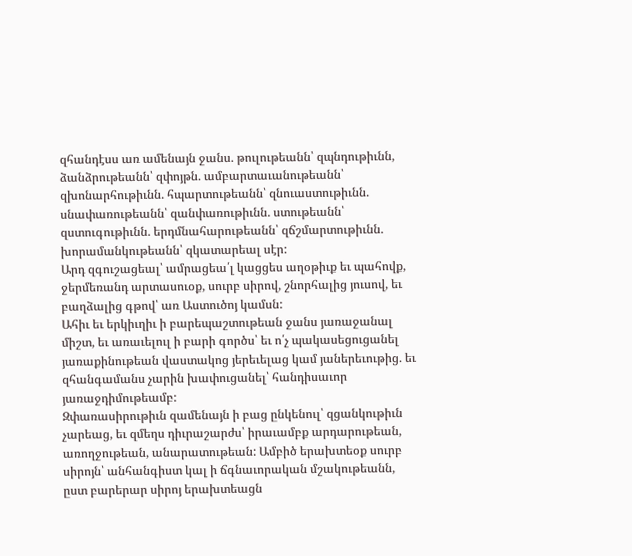զհանդէսս առ ամենայն ջանս. թուլութեանն՝ զպնդութիւնն, ձանձրութեանն՝ զփոյթն. ամբարտաւանութեանն՝ զխոնարհութիւնն. հպարտութեանն՝ զնուաստութիւնն. սնափառութեանն՝ զանփառութիւնն. ստութեանն՝ զստուգութիւնն. երդմնահարութեանն՝ զճշմարտութիւնն. խորամանկութեանն՝ զկատարեալ սէր:
Արդ զգուշացեալ՝ ամրացեա՛լ կացցես աղօթիւք եւ պահովք, ջերմեռանդ արտասուօք, սուրբ սիրով, շնորհալից յուսով, եւ բաղձալից գթով՝ առ Աստուծոյ կամսն:
Ահիւ եւ երկիւղիւ ի բարեպաշտութեան ջանս յառաջանալ միշտ, եւ առաւելուլ ի բարի գործս՝ եւ ո՛չ պակասեցուցանել յառաքինութեան վաստակոց յերեւելաց կամ յաներեւութից. եւ զհանգամանս չարին խափուցանել՝ հանդիսաւոր յառաջդիմութեամբ:
Զփառասիրութիւն զամենայն ի բաց ընկենուլ՝ զցանկութիւն չարեաց, եւ զմեղս դիւրաշարժս՝ իրաւամբք արդարութեան, առողջութեան, անարատութեան: Ամբիծ երախտեօք սուրբ սիրոյն՝ անհանգիստ կալ ի ճգնաւորական մշակութեանն, ըստ բարերար սիրոյ երախտեացն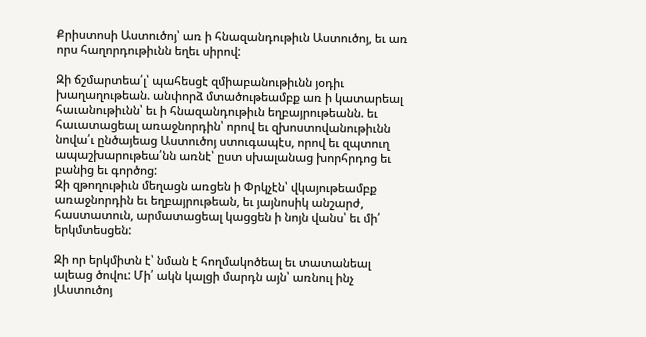Քրիստոսի Աստուծոյ՝ առ ի հնազանդութիւն Աստուծոյ, եւ առ որս հաղորդութիւնն եղեւ սիրով:

Զի ճշմարտեա՛լ՝ պահեսցէ զմիաբանութիւնն յօդիւ խաղաղութեան. անփորձ մտածութեամբք առ ի կատարեալ հաւանութիւնն՝ եւ ի հնազանդութիւն եղբայրութեանն. եւ հաւատացեալ առաջնորդին՝ որով եւ զխոստովանութիւնն նովա՛ւ ընծայեաց Աստուծոյ ստուգապէս, որով եւ զպտուղ ապաշխարութեա՛նն առնէ՝ ըստ սխալանաց խորհրդոց եւ բանից եւ գործոց:
Զի զթողութիւն մեղացն առցեն ի Փրկչէն՝ վկայութեամբք առաջնորդին եւ եղբայրութեան, եւ յայնոսիկ անշարժ, հաստատուն, արմատացեալ կացցեն ի նոյն վանս՝ եւ մի՛ երկմտեսցեն:

Զի որ երկմիտն է՝ նման է հողմակոծեալ եւ տատանեալ ալեաց ծովու: Մի՛ ակն կալցի մարդն այն՝ առնուլ ինչ յԱստուծոյ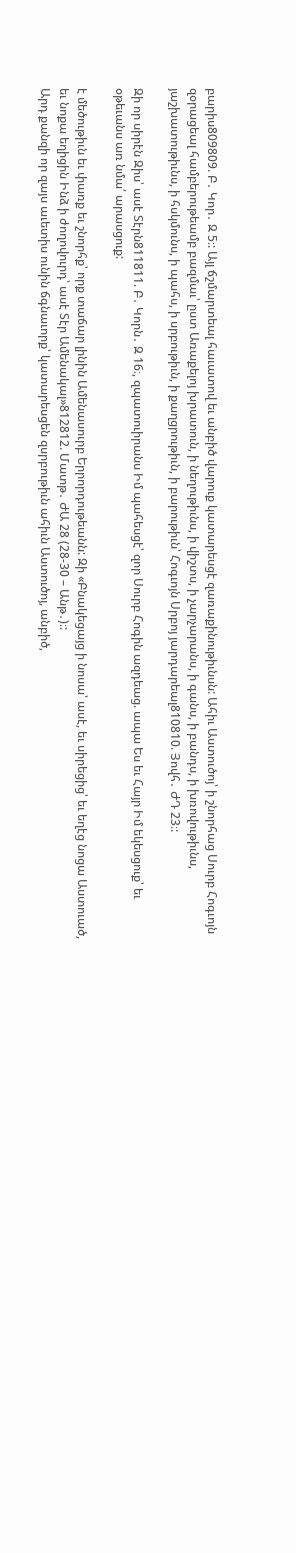բարիս809809. Բ․ Կոր․ Զ 5։: Այլ ճշմարտեալ հաւատով եւ անբիծ վարուք կատարեսցէ զառաքինութիւնսն: Ահիւ Աստուծոյ՝ ի շնորհաց Սուրբ Հոգւոյն զօրացեալ համբերութեամբ բազմաւ՝ ըստ Առաքելոյ խրատուն, ի նեղութիւնս, ի վիշտս, ի չարչարանս, ի գանս, ի բանդս, ի խռովութիւնս, յաշխատութիւնս, ի հսկմունս, ի պահս, ի սրբութիւն, ի քաղցրութիւն, ի բարութիւն՝ Հոգւոյն Սրբոյ յարդարեալ810810. Յովհ․ ԺԴ 23։:

Զի որ սիրէն Զիս՝ ասէ Տէրն811811. Բ․ Կորն․ Զ 16։, զպատուիրանս Իմ պահեսցէ՝ զոր Սուրբ Հոգին ազդեաց. ապա Ես եւ Հայր Իմ եկեսցուք՝ եւ օթեւանս առ նմա՛ արասցուք:

է մեծութիւն եւ փառք եւ շնորհք՝ որք տաճար լինին Ամենասուրբ Երրորդութեանն: Զի «Բնակեցայց ի նոսա՝ ասէ, եւ սիրեցից՝ եւ եղէց նոցա Աստուած, եւ նոքա եղիցին Ինձ ի ժողովուրդ՝ ասէ Տէր Ամենակալ»812812. Մատթ․ ԺԱ 28 (28-30 – Անթ․)։:
Արդ քանզի որ զայս աւետիս ունին ճգնաւորք՝ կատարեսցեն զսրբութիւն ահիւն Աստուծոյ, անբիծ,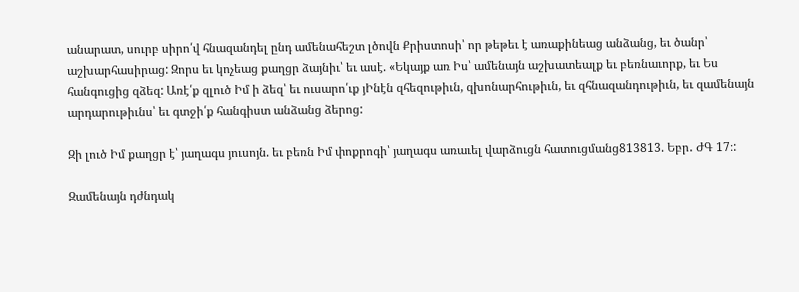անարատ, սուրբ սիրո՛վ հնազանդել ընդ ամենահեշտ լծովն Քրիստոսի՝ որ թեթեւ է առաքինեաց անձանց, եւ ծանր՝ աշխարհասիրաց: Զորս եւ կոչեաց քաղցր ձայնիւ՝ եւ ասէ. «Եկայք առ Իս՝ ամենայն աշխատեալք եւ բեռնաւորք, եւ Ես հանգուցից զձեզ: Առէ՛ք զլուծ Իմ ի ձեզ՝ եւ ուսարո՛ւք յԻնէն զհեզութիւն, զխոնարհութիւն, եւ զհնազանդութիւն, եւ զամենայն արդարութիւնս՝ եւ գտջի՛ք հանգիստ անձանց ձերոց:

Զի լուծ Իմ քաղցր է՝ յաղագս յուսոյն. եւ բեռն Իմ փոքրոգի՝ յաղագս առաւել վարձուցն հատուցմանց813813. Եբր․ ԺԳ 17։:

Զամենայն դժնդակ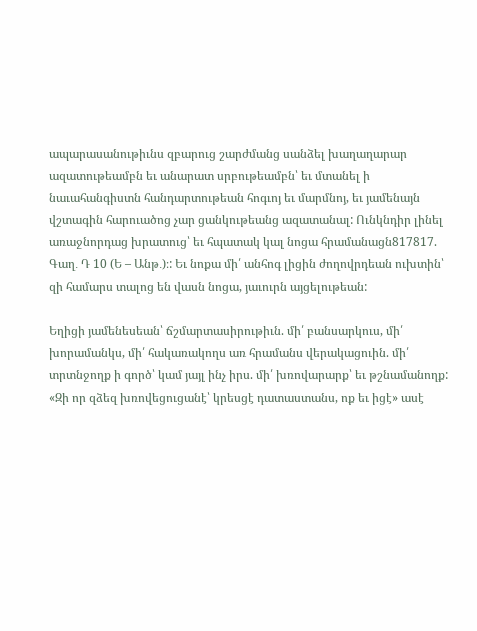ապարասանութիւնս զբարուց շարժմանց սանձել խաղաղարար ազատութեամբն եւ անարատ սրբութեամբն՝ եւ մտանել ի նաւահանգիստն հանդարտութեան հոգւոյ եւ մարմնոյ, եւ յամենայն վշտագին հարուածոց չար ցանկութեանց ազատանալ: Ունկնդիր լինել առաջնորդաց խրատուց՝ եւ հպատակ կալ նոցա հրամանացն817817. Գաղ․ Դ 10 (Ե – Անթ․)։: Եւ նոքա մի՛ անհոգ լիցին ժողովրդեան ուխտին՝ զի համարս տալոց են վասն նոցա, յաւուրն այցելութեան:

Եղիցի յամենեսեան՝ ճշմարտասիրութիւն. մի՛ բանսարկուս, մի՛ խորամանկս, մի՛ հակառակողս առ հրամանս վերակացուին. մի՛ տրտնջողք ի գործ՝ կամ յայլ ինչ իրս. մի՛ խռովարարք՝ եւ թշնամանողք: «Զի որ զձեզ խռովեցուցանէ՝ կրեսցէ դատաստանս, ոք եւ իցէ» ասէ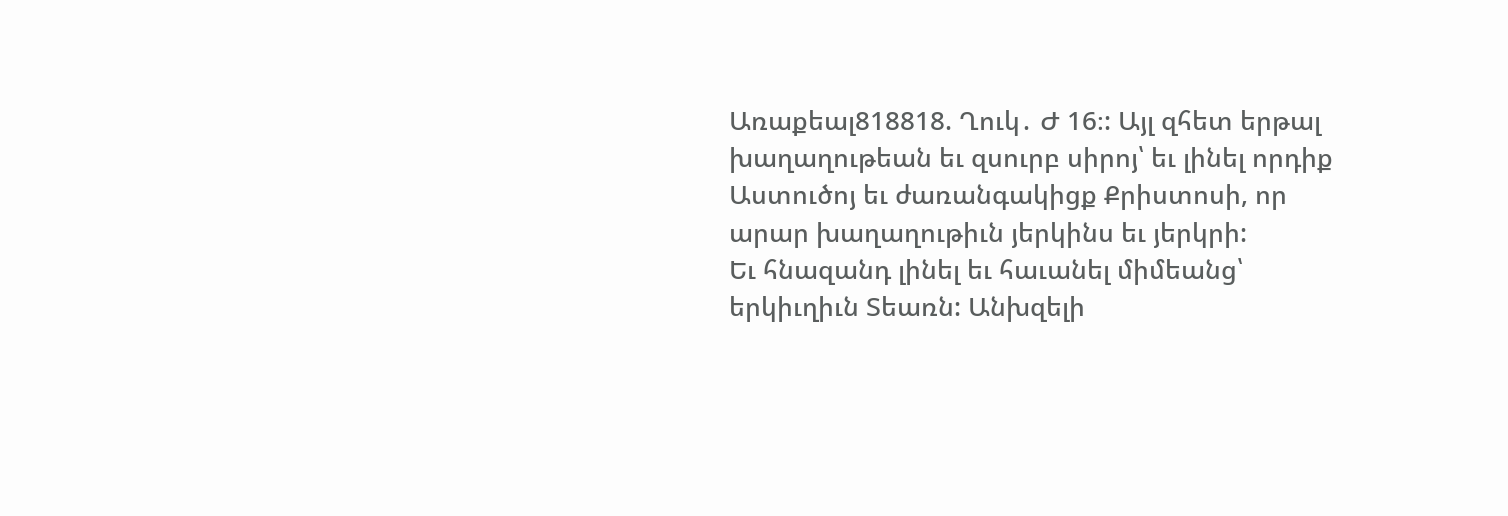Առաքեալ818818. Ղուկ․ Ժ 16։: Այլ զհետ երթալ խաղաղութեան եւ զսուրբ սիրոյ՝ եւ լինել որդիք Աստուծոյ եւ ժառանգակիցք Քրիստոսի, որ արար խաղաղութիւն յերկինս եւ յերկրի:
Եւ հնազանդ լինել եւ հաւանել միմեանց՝ երկիւղիւն Տեառն: Անխզելի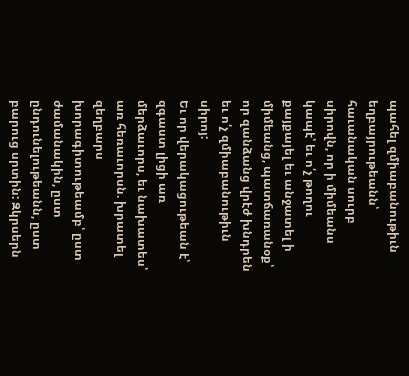պահել զմիաբանութիւն եղբայրութեանն՝ հաւանական սուրբ սիրովն, որ ի միմեանս կապէ՝ եւ ո՛չ թողու քայքայել եւ անջատել ի միմեանց, պատճառանօք՝ որ զանձանց վրէժ խնդրեն եւ ո՛չ զմիաբանութիւն սիրոյ:
Եւ որ վերակացութեան է՝ զգաստ լիցի առ մերձաւորս, եւ նախատես՝ առ հեռաւորսն. խրատել զեղբարս խորագիտութեամբ՝ ըստ ժամանակին, ըստ ընդունելութեանն, ըստ բարուց սրտին: Զկրսերն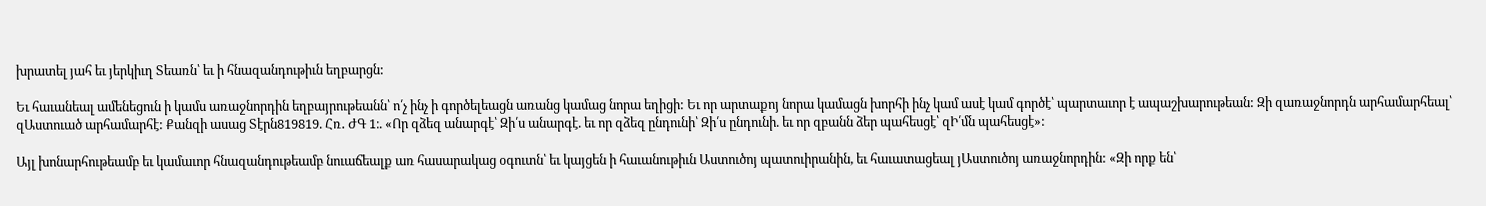խրատել յահ եւ յերկիւղ Տեառն՝ եւ ի հնազանդութիւն եղբարցն:

Եւ հաւանեալ ամենեցուն ի կամս առաջնորդին եղբայրութեանն՝ ո՛չ ինչ ի գործելեացն առանց կամաց նորա եղիցի: Եւ որ արտաքոյ նորա կամացն խորհի ինչ կամ ասէ կամ գործէ՝ պարտաւոր է ապաշխարութեան: Զի զառաջնորդն արհամարհեալ՝ զԱստուած արհամարհէ: Քանզի ասաց Տէրն819819. Հռ․ ԺԳ 1։. «Որ զձեզ անարգէ՝ Զի՛ս անարգէ. եւ որ զձեզ ընդունի՝ Զի՛ս ընդունի. եւ որ զբանն ձեր պահեսցէ՝ զԻ՛մն պահեսցէ»:

Այլ խոնարհութեամբ եւ կամաւոր հնազանդութեամբ նուաճեալք առ հասարակաց օգուտն՝ եւ կայցեն ի հաւանութիւն Աստուծոյ պատուիրանին, եւ հաւատացեալ յԱստուծոյ առաջնորդին: «Զի որք են՝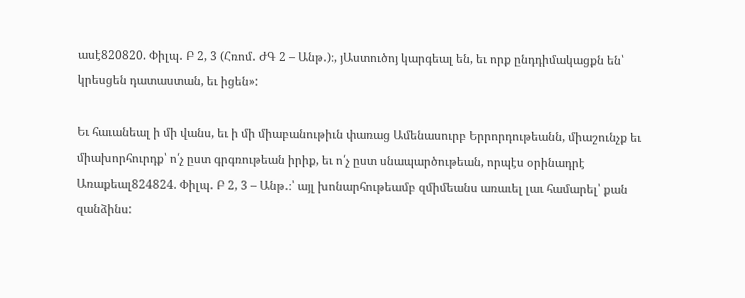ասէ820820. Փիլպ․ Բ 2, 3 (Հռոմ․ ԺԳ 2 – Անթ․)։, յԱստուծոյ կարգեալ են, եւ որք ընդդիմակացքն են՝ կրեսցեն դատաստան, եւ իցեն»:

Եւ հաւանեալ ի մի վանս, եւ ի մի միաբանութիւն փառաց Ամենասուրբ Երրորդութեանն, միաշունչք եւ միախորհուրդք՝ ո՛չ ըստ գրգռութեան իրիք, եւ ո՛չ ըստ սնապարծութեան, որպէս օրինադրէ Առաքեալ824824. Փիլպ․ Բ 2, 3 – Անթ․։՝ այլ խոնարհութեամբ զմիմեանս առաւել լաւ համարել՝ քան զանձինս: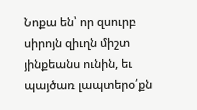Նոքա են՝ որ զսուրբ սիրոյն զիւղն միշտ յինքեանս ունին, եւ պայծառ լապտերօ՛քն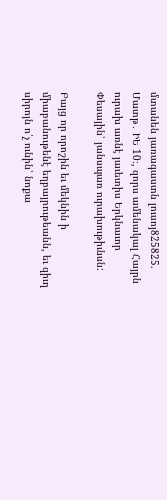մտանեն յառագաստն լուսոյ825825. Մատթ․ ԻԵ 10։, զորս ամենակալ Հայրն ուրախ առնէ յաւետիս Երկնաւոր Փեսային՝ յանսպառ ուրախութիւնսն:

Բայց որ որոշին եւ մեկնին ի միաբանութենէ եղբայրութեանն, եւ զիւղ սիրոյն ո՛չ ունին՝ նոքա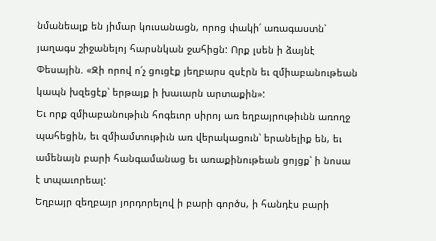նմանեալք են յիմար կուսանացն, որոց փակի՛ առագաստն՝ յաղագս շիջանելոյ հարսնկան ջահիցն: Որք լսեն ի ձայնէ Փեսային. «Զի որով ո՛չ ցուցէք յեղբարս զսէրն եւ զմիաբանութեան կապն խզեցէք՝ երթայք ի խաւարն արտաքին»:
Եւ որք զմիաբանութիւն հոգեւոր սիրոյ առ եղբայրութիւնն առողջ պահեցին, եւ զմիամտութիւն առ վերակացուն՝ երանելիք են, եւ ամենայն բարի հանգամանաց եւ առաքինութեան ցոյցք՝ ի նոսա է տպաւորեալ:
Եղբայր զեղբայր յորդորելով ի բարի գործս, ի հանդէս բարի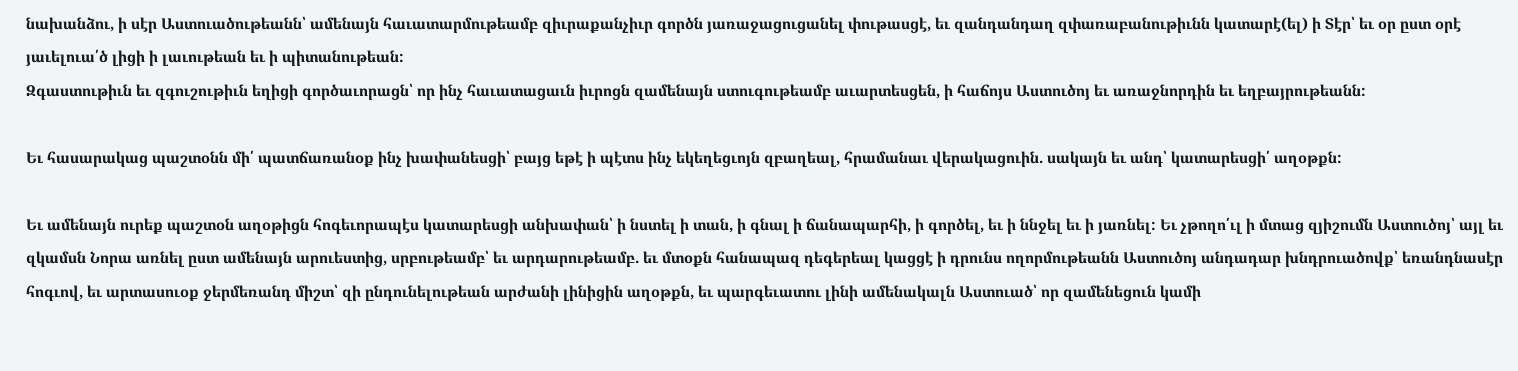նախանձու, ի սէր Աստուածութեանն՝ ամենայն հաւատարմութեամբ զիւրաքանչիւր գործն յառաջացուցանել փութասցէ, եւ զանդանդաղ զփառաբանութիւնն կատարէ(ել) ի Տէր՝ եւ օր ըստ օրէ յաւելուա՛ծ լիցի ի լաւութեան եւ ի պիտանութեան:
Զգաստութիւն եւ զգուշութիւն եղիցի գործաւորացն՝ որ ինչ հաւատացաւն իւրոցն զամենայն ստուգութեամբ աւարտեսցեն, ի հաճոյս Աստուծոյ եւ առաջնորդին եւ եղբայրութեանն:

Եւ հասարակաց պաշտօնն մի՛ պատճառանօք ինչ խափանեսցի՝ բայց եթէ ի պէտս ինչ եկեղեցւոյն զբաղեալ, հրամանաւ վերակացուին. սակայն եւ անդ՝ կատարեսցի՛ աղօթքն:

Եւ ամենայն ուրեք պաշտօն աղօթիցն հոգեւորապէս կատարեսցի անխափան՝ ի նստել ի տան, ի գնալ ի ճանապարհի, ի գործել, եւ ի ննջել եւ ի յառնել: Եւ չթողո՛ւլ ի մտաց զյիշումն Աստուծոյ՝ այլ եւ զկամսն Նորա առնել ըստ ամենայն արուեստից, սրբութեամբ՝ եւ արդարութեամբ. եւ մտօքն հանապազ դեգերեալ կացցէ ի դրունս ողորմութեանն Աստուծոյ անդադար խնդրուածովք՝ եռանդնասէր հոգւով, եւ արտասուօք ջերմեռանդ միշտ՝ զի ընդունելութեան արժանի լինիցին աղօթքն, եւ պարգեւատու լինի ամենակալն Աստուած՝ որ զամենեցուն կամի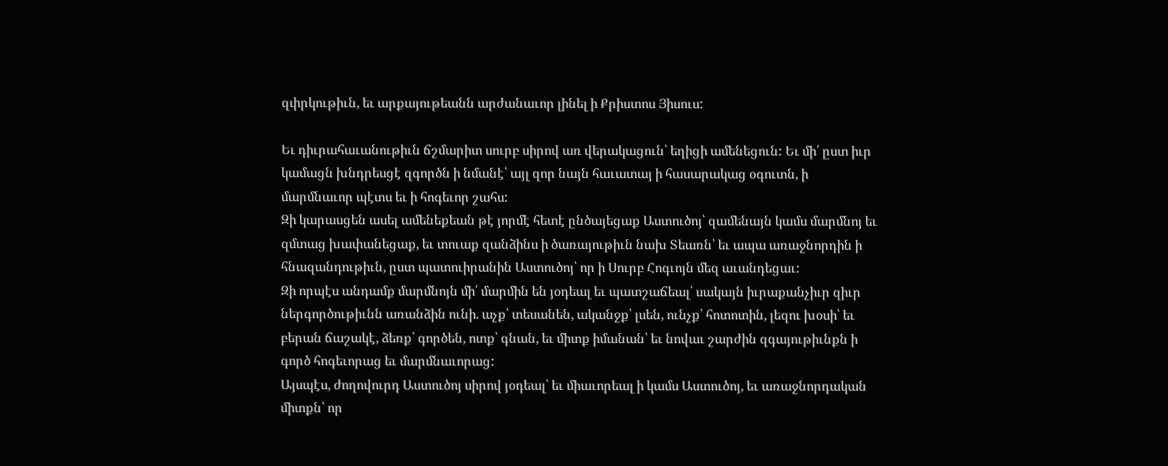զփրկութիւն, եւ արքայութեանն արժանաւոր լինել ի Քրիստոս Յիսուս:

Եւ դիւրահաւանութիւն ճշմարիտ սուրբ սիրով առ վերակացուն՝ եղիցի ամենեցուն: Եւ մի՛ ըստ իւր կամացն խնդրեսցէ զգործն ի նմանէ՝ այլ զոր նայն հաւատայ ի հասարակաց օգուտն, ի մարմնաւոր պէտս եւ ի հոգեւոր շահս:
Զի կարասցեն ասել ամենեքեան թէ յորմէ հետէ ընծայեցաք Աստուծոյ՝ զամենայն կամս մարմնոյ եւ զմտաց խափանեցաք, եւ տուաք զանձինս ի ծառայութիւն նախ Տեառն՝ եւ ապա առաջնորդին ի հնազանդութիւն, ըստ պատուիրանին Աստուծոյ՝ որ ի Սուրբ Հոգւոյն մեզ աւանդեցաւ:
Զի որպէս անդամք մարմնոյն մի՛ մարմին են յօդեալ եւ պատշաճեալ՝ սակայն իւրաքանչիւր զիւր ներգործութիւնն առանձին ունի. աչք՝ տեսանեն, ականջք՝ լսեն, ունչք՝ հոտոտին, լեզու խօսի՝ եւ բերան ճաշակէ, ձեռք՝ գործեն, ոտք՝ գնան, եւ միտք իմանան՝ եւ նովաւ շարժին զգայութիւնքն ի գործ հոգեւորաց եւ մարմնաւորաց:
Այսպէս, ժողովուրդ Աստուծոյ սիրով յօդեալ՝ եւ միաւորեալ ի կամս Աստուծոյ, եւ առաջնորդական միտքն՝ որ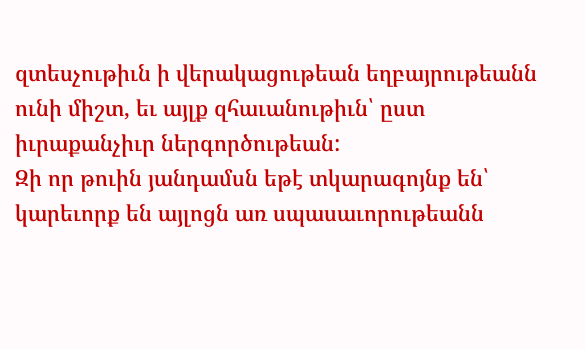զտեսչութիւն ի վերակացութեան եղբայրութեանն ունի միշտ, եւ այլք զհաւանութիւն՝ ըստ իւրաքանչիւր ներգործութեան:
Զի որ թուին յանդամսն եթէ տկարագոյնք են՝ կարեւորք են այլոցն առ սպասաւորութեանն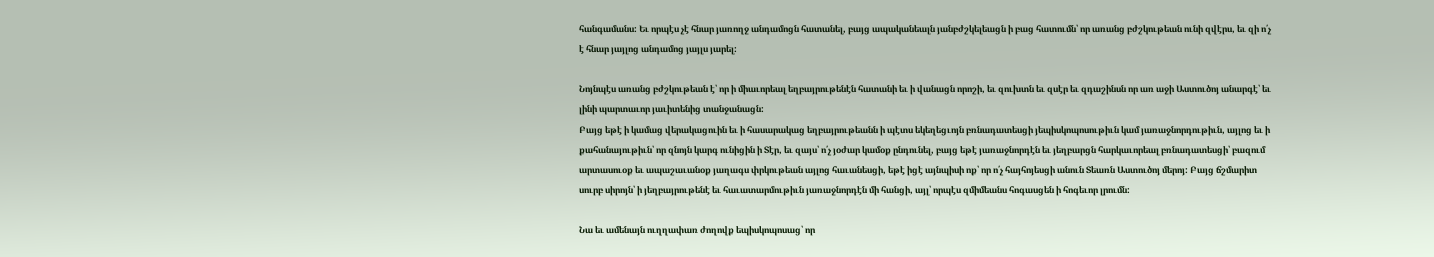հանգամանս: Եւ որպէս չէ հնար յառողջ անդամոցն հատանել, բայց ապականեալն յանբժշկելեացն ի բաց հատումն՝ որ առանց բժշկութեան ունի զվէրս, եւ զի ո՛չ է հնար յայլոց անդամոց յայլս յարել:

Նոյնպէս առանց բժշկութեան է՝ որ ի միաւորեալ եղբայրութենէն հատանի եւ ի վանացն որոշի, եւ զուխտն եւ զսէր եւ զդաշինսն որ առ աջի Աստուծոյ անարգէ՝ եւ լինի պարտաւոր յաւիտենից տանջանացն:
Բայց եթէ ի կամաց վերակացուին եւ ի հասարակաց եղբայրութեանն ի պէտս եկեղեցւոյն բռնադատեսցի յեպիսկոպոսութիւն կամ յառաջնորդութիւն, այլոց եւ ի քահանայութիւն՝ որ զնոյն կարգ ունիցին ի Տէր, եւ զայս՝ ո՛չ յօժար կամօք ընդունել, բայց եթէ յառաջնորդէն եւ յեղբարցն հարկաւորեալ բռնադատեսցի՝ բազում արտասուօք եւ ապաշաւանօք յաղագս փրկութեան այլոց հաւանեսցի, եթէ իցէ այնպիսի ոք՝ որ ո՛չ հայհոյեսցի անուն Տեառն Աստուծոյ մերոյ: Բայց ճշմարիտ սուրբ սիրոյն՝ ի յեղբայրութենէ եւ հաւատարմութիւն յառաջնորդէն մի հանցի, այլ՝ որպէս զմիմեանս հոգասցեն ի հոգեւոր լրումն:

Նա եւ ամենայն ուղղափառ ժողովք եպիսկոպոսաց՝ որ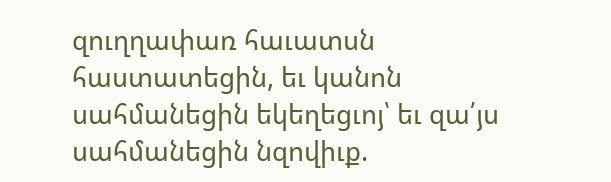զուղղափառ հաւատսն հաստատեցին, եւ կանոն սահմանեցին եկեղեցւոյ՝ եւ զա՛յս սահմանեցին նզովիւք.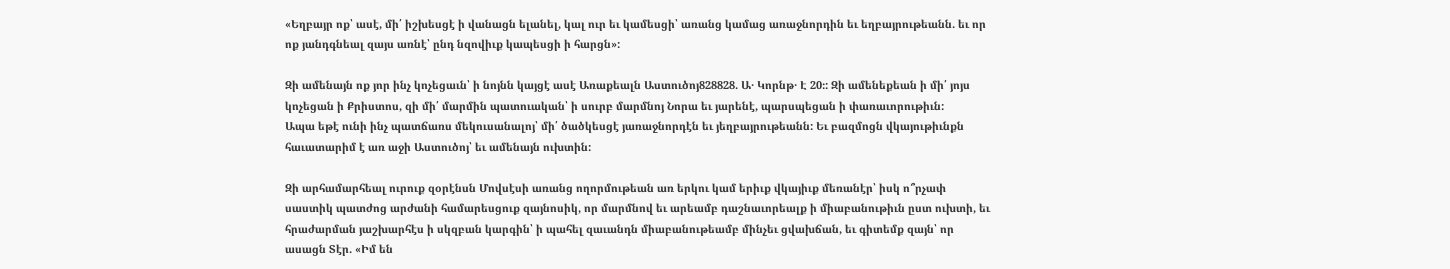«Եղբայր ոք՝ ասէ, մի՛ իշխեսցէ ի վանացն ելանել, կալ ուր եւ կամեսցի՝ առանց կամաց առաջնորդին եւ եղբայրութեանն. եւ որ ոք յանդգնեալ զայս առնէ՝ ընդ նզովիւք կապեսցի ի հարցն»:

Զի ամենայն ոք յոր ինչ կոչեցաւն՝ ի նոյնն կայցէ ասէ Առաքեալն Աստուծոյ828828. Ա․ Կորնթ․ Է 20։: Զի ամենեքեան ի մի՛ յոյս կոչեցան ի Քրիստոս, զի մի՛ մարմին պատուական՝ ի սուրբ մարմնոյ Նորա եւ յարենէ, պարսպեցան ի փառաւորութիւն:
Ապա եթէ ունի ինչ պատճառս մեկուսանալոյ՝ մի՛ ծածկեսցէ յառաջնորդէն եւ յեղբայրութեանն: Եւ բազմոցն վկայութիւնքն հաւատարիմ է առ աջի Աստուծոյ՝ եւ ամենայն ուխտին:

Զի արհամարհեալ ուրուք զօրէնսն Մովսէսի առանց ողորմութեան առ երկու կամ երիւք վկայիւք մեռանէր՝ իսկ ո՞րչափ սաստիկ պատժոց արժանի համարեսցուք զայնոսիկ, որ մարմնով եւ արեամբ դաշնաւորեալք ի միաբանութիւն ըստ ուխտի, եւ հրաժարման յաշխարհէս ի սկզբան կարգին՝ ի պահել զաւանդն միաբանութեամբ մինչեւ ցվախճան, եւ գիտեմք զայն՝ որ ասացն Տէր. «Իմ են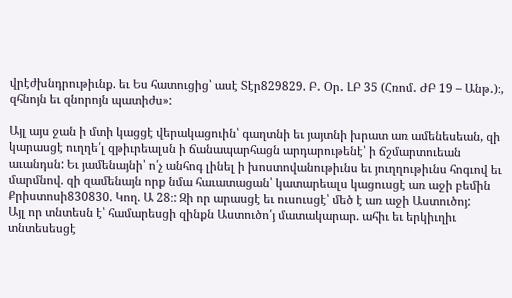վրէժխնդրութիւնք. եւ Ես հատուցից՝ ասէ Տէր829829. Բ․ Օր․ ԼԲ 35 (Հռոմ․ ԺԲ 19 – Անթ․)։, զհնոյն եւ զնորոյն պատիժս»:

Այլ այս ջան ի մտի կացցէ վերակացուին՝ գաղտնի եւ յայտնի խրատ առ ամենեսեան, զի կարասցէ ուղղե՛լ զթիւրեալսն ի ճանապարհացն արդարութենէ՝ ի ճշմարտուեան աւանդսն: Եւ յամենայնի՝ ո՛չ անհոգ լինել ի խոստովանութիւնս եւ յուղղութիւնս հոգւով եւ մարմնով. զի զամենայն որք նմա հաւատացան՝ կատարեալս կացուսցէ առ աջի բեմին Քրիստոսի830830. Կող. Ա 28։: Զի որ արասցէ եւ ուսուսցէ՝ մեծ է առ աջի Աստուծոյ:
Այլ որ տնտեսն է՝ համարեսցի զինքն Աստուծո՛յ մատակարար. ահիւ եւ երկիւղիւ տնտեսեսցէ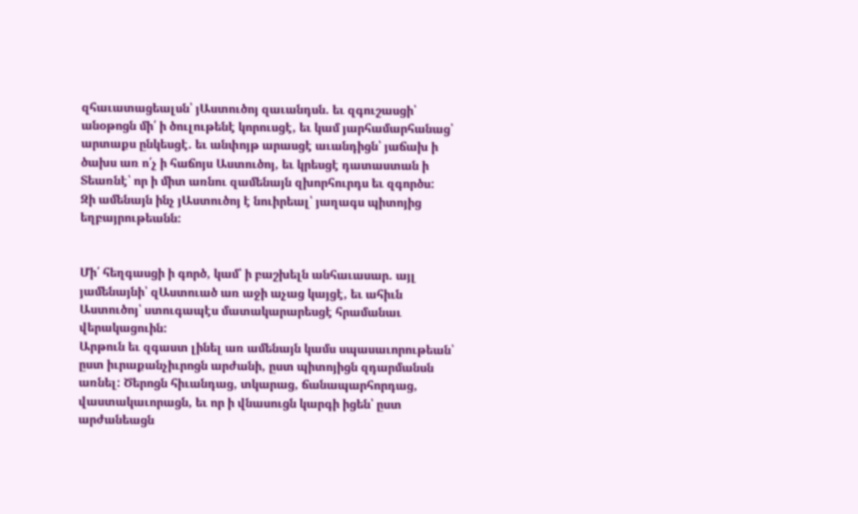զհաւատացեալսն՝ յԱստուծոյ զաւանդսն. եւ զգուշասցի՝ անօթոցն մի՛ ի ծուլութենէ կորուսցէ, եւ կամ յարհամարհանաց՝ արտաքս ընկեսցէ. եւ անփոյթ արասցէ աւանդիցն՝ յաճախ ի ծախս առ ո՛չ ի հաճոյս Աստուծոյ, եւ կրեսցէ դատաստան ի Տեառնէ՝ որ ի միտ առնու զամենայն զխորհուրդս եւ զգործս:
Զի ամենայն ինչ յԱստուծոյ է նուիրեալ՝ յաղագս պիտոյից եղբայրութեանն:


Մի՛ հեղգասցի ի գործ, կամ՝ ի բաշխելն անհաւասար. այլ յամենայնի՝ զԱստուած առ աջի աչաց կայցէ, եւ ահիւն Աստուծոյ՝ ստուգապէս մատակարարեսցէ հրամանաւ վերակացուին:
Արթուն եւ զգաստ լինել առ ամենայն կամս սպասաւորութեան՝ ըստ իւրաքանչիւրոցն արժանի, ըստ պիտոյիցն զդարմանսն առնել: Ծերոցն հիւանդաց, տկարաց, ճանապարհորդաց, վաստակաւորացն, եւ որ ի վնասուցն կարգի իցեն՝ ըստ արժանեացն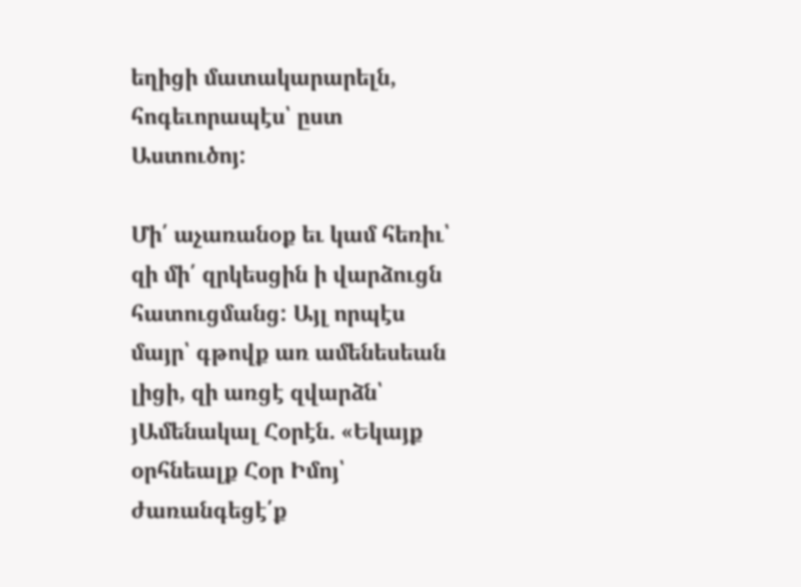եղիցի մատակարարելն, հոգեւորապէս՝ ըստ Աստուծոյ:

Մի՛ աչառանօք եւ կամ հեռիւ՝ զի մի՛ զրկեսցին ի վարձուցն հատուցմանց: Այլ որպէս մայր՝ գթովք առ ամենեսեան լիցի, զի առցէ զվարձն՝ յԱմենակալ Հօրէն. «Եկայք օրհնեալք Հօր Իմոյ՝ ժառանգեցէ՛ք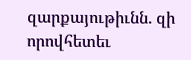զարքայութիւնն. զի որովհետեւ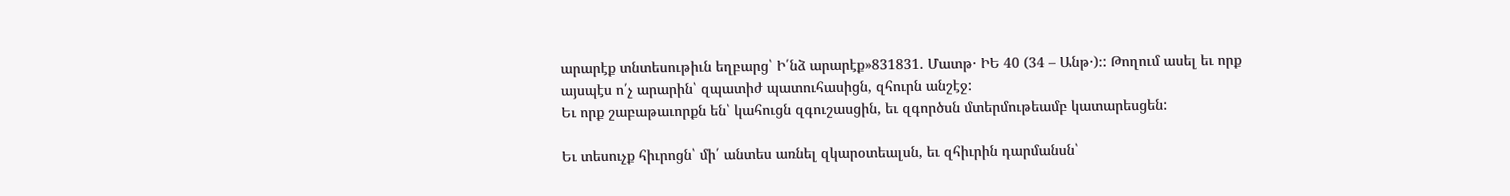արարէք տնտեսութիւն եղբարց՝ Ի՛նձ արարէք»831831. Մատթ․ ԻԵ 40 (34 – Անթ․)։: Թողում ասել եւ որք այսպէս ո՛չ արարին՝ զպատիժ պատուհասիցն, զհուրն անշէջ:
Եւ որք շաբաթաւորքն են՝ կահուցն զգուշասցին, եւ զգործսն մտերմութեամբ կատարեսցեն:

Եւ տեսուչք հիւրոցն՝ մի՛ անտես առնել զկարօտեալսն, եւ զհիւրին դարմանսն՝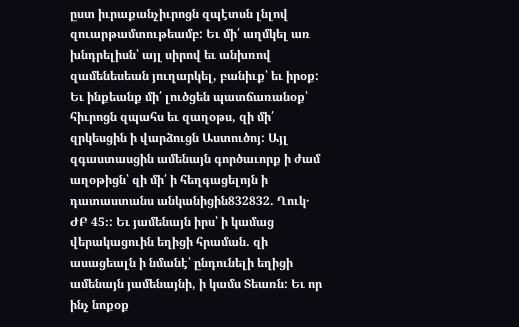ըստ իւրաքանչիւրոցն զպէտսն լնլով զուարթամտութեամբ: Եւ մի՛ աղմկել առ խնդրելիսն՝ այլ սիրով եւ անխռով զամենեսեան յուղարկել, բանիւք՝ եւ իրօք: Եւ ինքեանք մի՛ լուծցեն պատճառանօք՝ հիւրոցն զպահս եւ զաղօթս, զի մի՛ զրկեսցին ի վարձուցն Աստուծոյ: Այլ զգաստասցին ամենայն գործաւորք ի ժամ աղօթիցն՝ զի մի՛ ի հեղգացելոյն ի դատաստանս անկանիցին832832. Ղուկ․ ԺԲ 45։: Եւ յամենայն իրս՝ ի կամաց վերակացուին եղիցի հրաման. զի ասացեալն ի նմանէ՝ ընդունելի եղիցի ամենայն յամենայնի, ի կամս Տեառն: Եւ որ ինչ նոքօք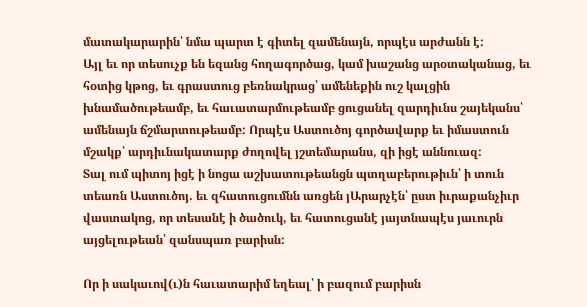մատակարարին՝ նմա պարտ է գիտել զամենայն, որպէս արժանն է:
Այլ եւ որ տեսուչք են եզանց հողագործաց, կամ խաշանց արօտականաց, եւ հօտից կթոց, եւ գրաստուց բեռնակրաց՝ ամենեքին ուշ կալցին խնամածութեամբ, եւ հաւատարմութեամբ ցուցանել զարդիւնս շայեկանս՝ ամենայն ճշմարտութեամբ: Որպէս Աստուծոյ գործավարք եւ իմաստուն մշակք՝ արդիւնակատարք ժողովել յշտեմարանս, զի իցէ աննուազ:
Տալ ում պիտոյ իցէ ի նոցա աշխատութեանցն պտղաբերութիւն՝ ի տուն տեառն Աստուծոյ. եւ զհատուցումնն առցեն յԱրարչէն՝ ըստ իւրաքանչիւր վաստակոց, որ տեսանէ ի ծածուկ, եւ հատուցանէ յայտնապէս յաւուրն այցելութեան՝ զանսպառ բարիսն:

Որ ի սակաւով(ւ)ն հաւատարիմ եղեալ՝ ի բազում բարիսն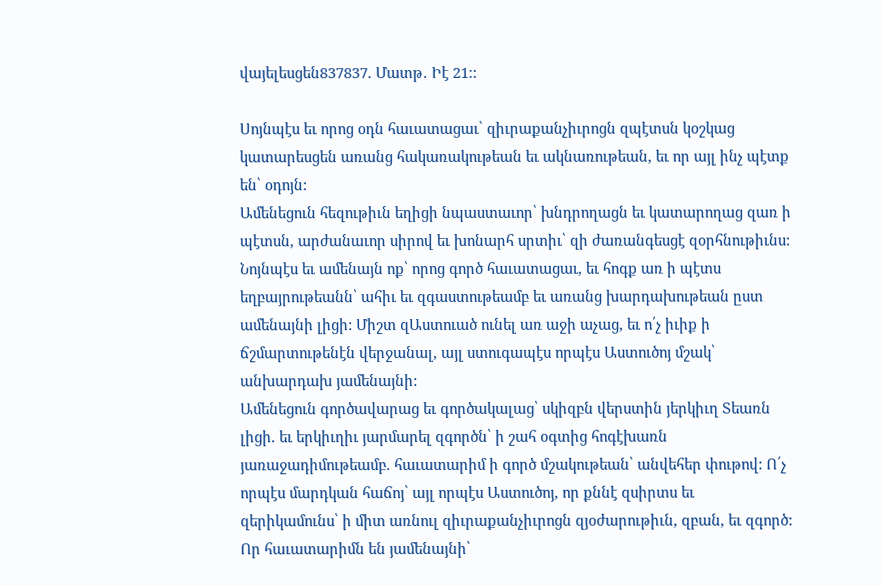վայելեսցեն837837. Մատթ․ Իէ 21։:

Սոյնպէս եւ որոց օդն հաւատացաւ՝ զիւրաքանչիւրոցն զպէտսն կօշկաց կատարեսցեն առանց հակառակութեան եւ ակնառութեան, եւ որ այլ ինչ պէտք են՝ օդոյն:
Ամենեցուն հեզութիւն եղիցի նպաստաւոր՝ խնդրողացն եւ կատարողաց զառ ի պէտսն, արժանաւոր սիրով եւ խոնարհ սրտիւ՝ զի ժառանգեսցէ զօրհնութիւնս:
Նոյնպէս եւ ամենայն ոք՝ որոց գործ հաւատացաւ, եւ հոգք առ ի պէտս եղբայրութեանն՝ ահիւ եւ զգաստութեամբ եւ առանց խարդախութեան ըստ ամենայնի լիցի: Միշտ զԱստուած ունել առ աջի աչաց, եւ ո՛չ իւիք ի ճշմարտութենէն վերջանալ, այլ ստուգապէս որպէս Աստուծոյ մշակ՝ անխարդախ յամենայնի:
Ամենեցուն գործավարաց եւ գործակալաց՝ սկիզբն վերստին յերկիւղ Տեառն լիցի. եւ երկիւղիւ յարմարել զգործն՝ ի շահ օգտից հոգէխառն յառաջադիմութեամբ. հաւատարիմ ի գործ մշակութեան՝ անվեհեր փութով: Ո՛չ որպէս մարդկան հաճոյ՝ այլ որպէս Աստուծոյ, որ քննէ զսիրտս եւ զերիկամունս՝ ի միտ առնուլ զիւրաքանչիւրոցն զյօժարութիւն, զբան, եւ զգործ:
Որ հաւատարիմն են յամենայնի՝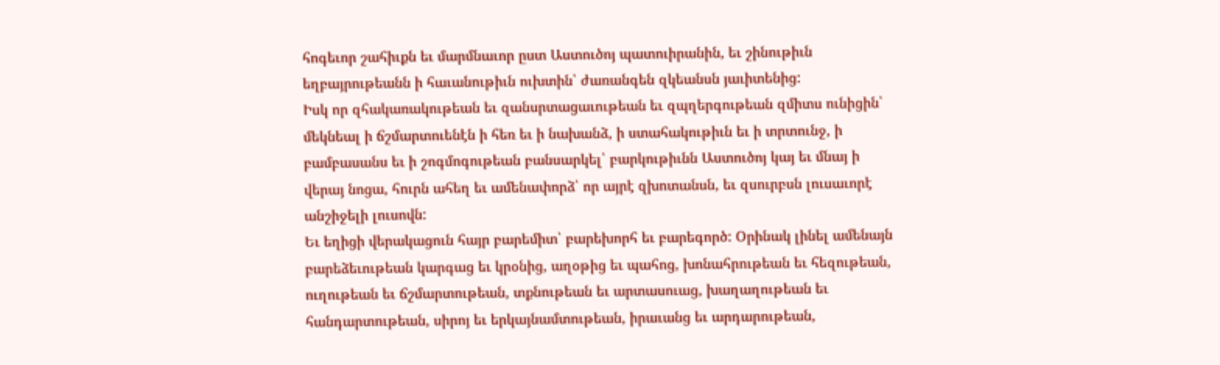հոգեւոր շահիւքն եւ մարմնաւոր ըստ Աստուծոյ պատուիրանին, եւ շինութիւն եղբայրութեանն ի հաւանութիւն ուխտին՝ ժառանգեն զկեանսն յաւիտենից:
Իսկ որ զհակառակութեան եւ զանսրտացաւութեան եւ զպղերգութեան զմիտս ունիցին՝ մեկնեալ ի ճշմարտուենէն ի հեռ եւ ի նախանձ, ի ստահակութիւն եւ ի տրտունջ, ի բամբասանս եւ ի շոգմոգութեան բանսարկել՝ բարկութիւնն Աստուծոյ կայ եւ մնայ ի վերայ նոցա, հուրն ահեղ եւ ամենափորձ՝ որ այրէ զխոտանսն, եւ զսուրբսն լուսաւորէ անշիջելի լուսովն:
Եւ եղիցի վերակացուն հայր բարեմիտ՝ բարեխորհ եւ բարեգործ: Օրինակ լինել ամենայն բարեձեւութեան կարգաց եւ կրօնից, աղօթից եւ պահոց, խոնահրութեան եւ հեզութեան, ուղութեան եւ ճշմարտութեան, տքնութեան եւ արտասուաց, խաղաղութեան եւ հանդարտութեան, սիրոյ եւ երկայնամտութեան, իրաւանց եւ արդարութեան,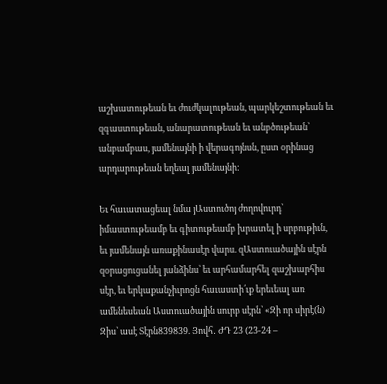աշխատութեան եւ ժուժկալութեան, պարկեշտութեան եւ զգաստութեան, անարատութեան եւ անբծութեան՝ անբամբաս, յամենայնի ի վերագոյնսն, ըստ օրինաց արդարութեան եղեալ յամենայնի:

Եւ հաւատացեալ նմա յԱստուծոյ ժողովուրդ՝ իմաստութեամբ եւ գիտութեամբ խրատել ի սրբութիւն, եւ յամենայն առաքինասէր վարս. զԱստուածային սէրն զօրացուցանել յանձինս՝ եւ արհամարհել զաշխարհիս սէր, եւ երկաքանչիւրոցն հաւաստի՛ւք երեւեալ առ ամենեսեան Աստուածային սուրբ սէրն՝ «Զի որ սիրէ(ն) Զիս՝ ասէ Տէրն839839. Յովհ․ ԺԴ 23 (23-24 –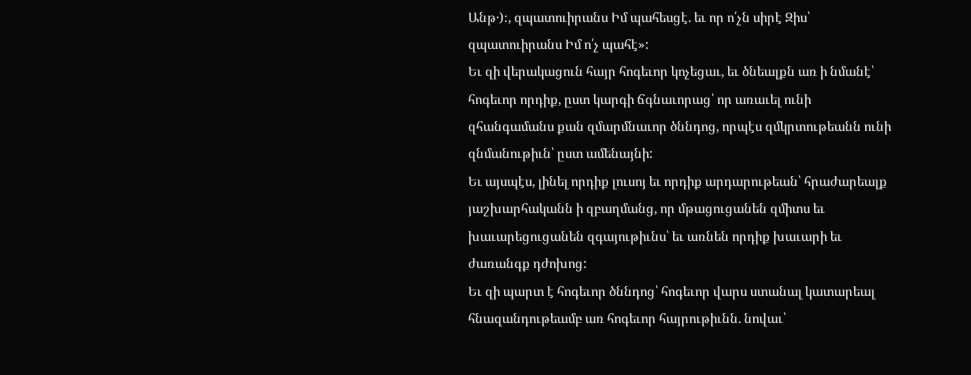Անթ․)։, զպատուիրանս Իմ պահեսցէ. եւ որ ո՛չն սիրէ Զիս՝ զպատուիրանս Իմ ո՛չ պահէ»:
Եւ զի վերակացուն հայր հոգեւոր կոչեցաւ, եւ ծնեալքն առ ի նմանէ՝ հոգեւոր որդիք, ըստ կարգի ճգնաւորաց՝ որ առաւել ունի զհանգամանս քան զմարմնաւոր ծննդոց, որպէս զմկրտութեանն ունի զնմանութիւն՝ ըստ ամենայնի:
Եւ այսպէս, լինել որդիք լուսոյ եւ որդիք արդարութեան՝ հրաժարեալք յաշխարհականն ի զբաղմանց, որ մթացուցանեն զմիտս եւ խաւարեցուցանեն զգայութիւնս՝ եւ առնեն որդիք խաւարի եւ ժառանգք դժոխոց:
Եւ զի պարտ է հոգեւոր ծննդոց՝ հոգեւոր վարս ստանալ կատարեալ հնազանդութեամբ առ հոգեւոր հայրութիւնն. նովաւ՝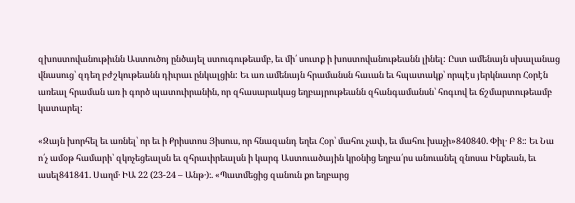զխոստովանութիւնն Աստուծոյ ընծայել ստուգութեամբ, եւ մի՛ սուտք ի խոստովանութեանն լինել: Ըստ ամենայն սխալանաց վնասուց՝ զդեղ բժշկութեանն դիւրաւ ընկալցին: Եւ առ ամենայն հրամանսն հաւան եւ հպատակք՝ որպէս յերկնաւոր Հօրէն առեալ հրաման առ ի գործ պատուիրանին, որ զհասարակաց եղբայրութեանն զհանգամանսն՝ հոգւով եւ ճշմարտութեամբ կատարել:

«Զայն խորհել եւ առնել՝ որ եւ ի Քրիստոս Յիսուս, որ հնազանդ եղեւ Հօր՝ մահու չափ, եւ մահու խաչի»840840. Փիլ․ Բ 8։: Եւ Նա ո՛չ ամօթ համարի՝ զկոչեցեալսն եւ զհրաւիրեալսն ի կարգ Աստուածային կրօնից եղբա՛րս անուանել զնոսա Ինքեան, եւ ասել841841. Սաղմ․ ԻԱ 22 (23-24 – Անթ․)։. «Պատմեցից զանուն քո եղբարց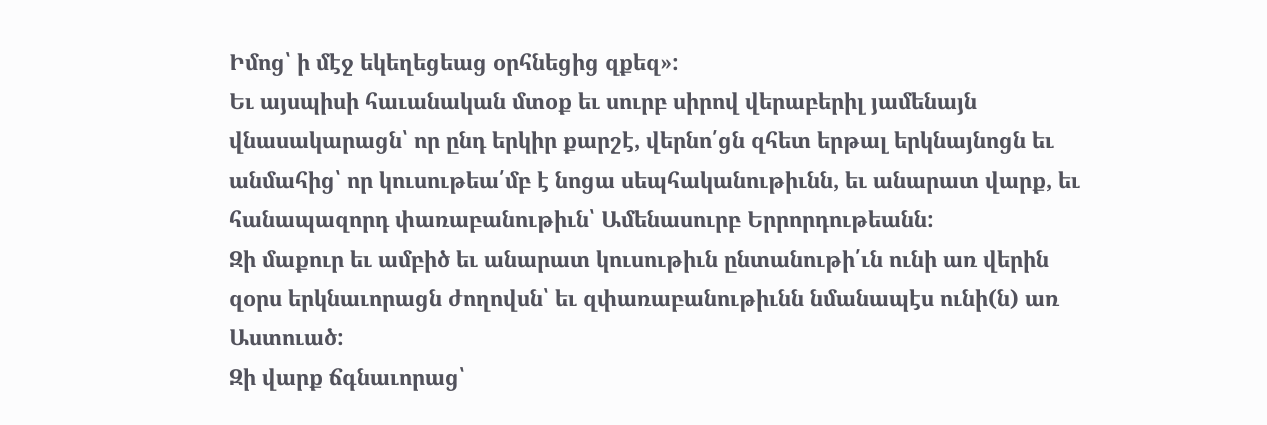Իմոց՝ ի մէջ եկեղեցեաց օրհնեցից զքեզ»:
Եւ այսպիսի հաւանական մտօք եւ սուրբ սիրով վերաբերիլ յամենայն վնասակարացն՝ որ ընդ երկիր քարշէ, վերնո՛ցն զհետ երթալ երկնայնոցն եւ անմահից՝ որ կուսութեա՛մբ է նոցա սեպհականութիւնն, եւ անարատ վարք, եւ հանապազորդ փառաբանութիւն՝ Ամենասուրբ Երրորդութեանն:
Զի մաքուր եւ ամբիծ եւ անարատ կուսութիւն ընտանութի՛ւն ունի առ վերին զօրս երկնաւորացն ժողովսն՝ եւ զփառաբանութիւնն նմանապէս ունի(ն) առ Աստուած:
Զի վարք ճգնաւորաց՝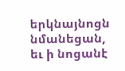երկնայնոցն նմանեցան, եւ ի նոցանէ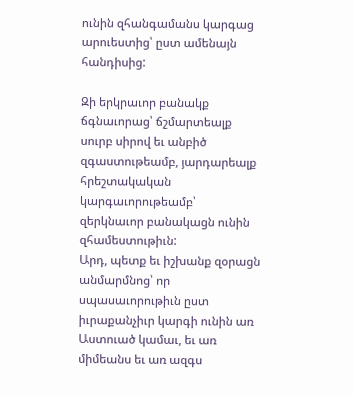ունին զհանգամանս կարգաց արուեստից՝ ըստ ամենայն հանդիսից:

Զի երկրաւոր բանակք ճգնաւորաց՝ ճշմարտեալք սուրբ սիրով եւ անբիծ զգաստութեամբ, յարդարեալք հրեշտակական կարգաւորութեամբ՝ զերկնաւոր բանակացն ունին զհամեստութիւն:
Արդ, պետք եւ իշխանք զօրացն անմարմնոց՝ որ սպասաւորութիւն ըստ իւրաքանչիւր կարգի ունին առ Աստուած կամաւ, եւ առ միմեանս եւ առ ազգս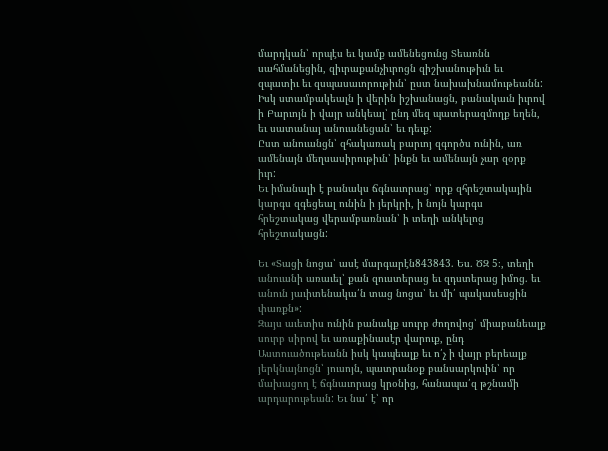մարդկան՝ որպէս եւ կամք ամենեցունց Տեառնն սահմանեցին, զիւրաքանչիւրոցն զիշխանութիւն եւ զպատիւ եւ զսպասաւորութիւն՝ ըստ նախախնամութեանն:
Իսկ ստամբակեալն ի վերին իշխանացն, բանակաւն իւրով ի Բարւոյն ի վայր անկեալ՝ ընդ մեզ պատերազմողք եղեն, եւ սատանայ անուանեցան՝ եւ դեւք:
Ըստ անուանցն՝ զհակառակ բարւոյ զգործս ունին, առ ամենայն մեղսասիրութիւն՝ ինքն եւ ամենայն չար զօրք իւր:
Եւ իմանալի է բանակս ճգնաւորաց՝ որք զհրեշտակային կարգս զգեցեալ ունին ի յերկրի, ի նոյն կարգս հրեշտակաց վերամբառնան՝ ի տեղի անկելոց հրեշտակացն:

Եւ «Տացի նոցա՝ ասէ մարգարէն843843. Ես․ ԾԶ 5։, տեղի անուանի առաւել՝ քան զուստերաց եւ զդստերաց իմոց. եւ անուն յաւիտենակա՛ն տաց նոցա՝ եւ մի՛ պակասեսցին փառքն»:
Զայս աւետիս ունին բանակք սուրբ ժողովոց՝ միաբանեալք սուրբ սիրով եւ առաքինասէր վարուք, ընդ Աստուածութեանն իսկ կապեալք եւ ո՛չ ի վայր բերեալք յերկնայնոցն՝ յուսոյն, պատրանօք բանսարկուին՝ որ մախացող է ճգնաւորաց կրօնից, հանապա՛զ թշնամի արդարութեան: Եւ նա՛ է՝ որ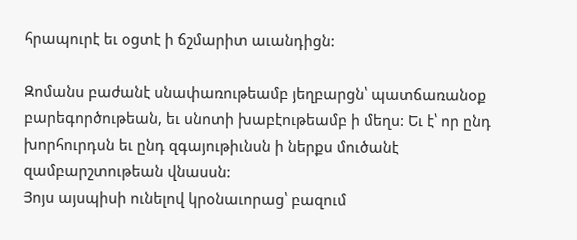հրապուրէ եւ օցտէ ի ճշմարիտ աւանդիցն:

Զոմանս բաժանէ սնափառութեամբ յեղբարցն՝ պատճառանօք բարեգործութեան, եւ սնոտի խաբէութեամբ ի մեղս: Եւ է՝ որ ընդ խորհուրդսն եւ ընդ զգայութիւնսն ի ներքս մուծանէ զամբարշտութեան վնասսն:
Յոյս այսպիսի ունելով կրօնաւորաց՝ բազում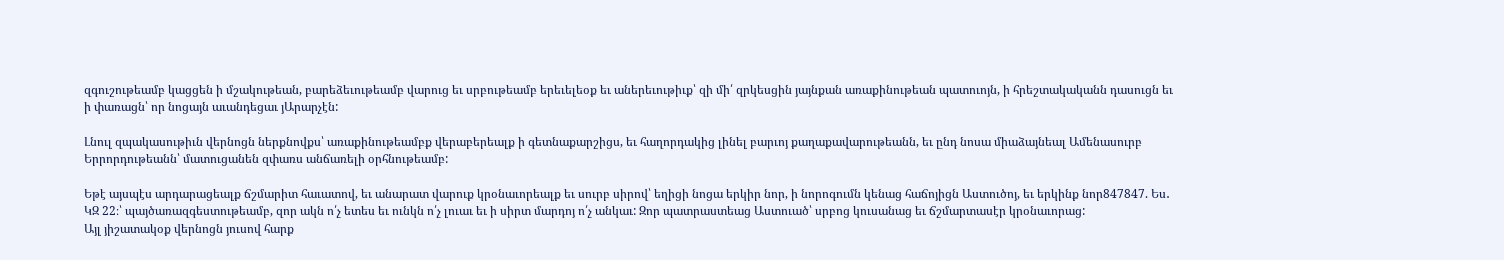զգուշութեամբ կացցեն ի մշակութեան, բարեձեւութեամբ վարուց եւ սրբութեամբ երեւելեօք եւ աներեւութիւք՝ զի մի՛ զրկեսցին յայնքան առաքինութեան պատուոյն, ի հրեշտակականն դասուցն եւ ի փառացն՝ որ նոցայն աւանդեցաւ յԱրարչէն:

Լնուլ զպակասութիւն վերնոցն ներքնովքս՝ առաքինութեամբք վերաբերեալք ի գետնաքարշիցս, եւ հաղորդակից լինել բարւոյ քաղաքավարութեանն, եւ ընդ նոսա միաձայնեալ Ամենասուրբ Երրորդութեանն՝ մատուցանեն զփառս անճառելի օրհնութեամբ:

Եթէ այսպէս արդարացեալք ճշմարիտ հաւատով, եւ անարատ վարուք կրօնաւորեալք եւ սուրբ սիրով՝ եղիցի նոցա երկիր նոր, ի նորոգումն կենաց հաճոյիցն Աստուծոյ, եւ երկինք նոր847847. Ես․ ԿԶ 22։՝ պայծառազգեստութեամբ, զոր ակն ո՛չ ետես եւ ունկն ո՛չ լուաւ եւ ի սիրտ մարդոյ ո՛չ անկաւ: Զոր պատրաստեաց Աստուած՝ սրբոց կուսանաց եւ ճշմարտասէր կրօնաւորաց:
Այլ յիշատակօք վերնոցն յուսով հարք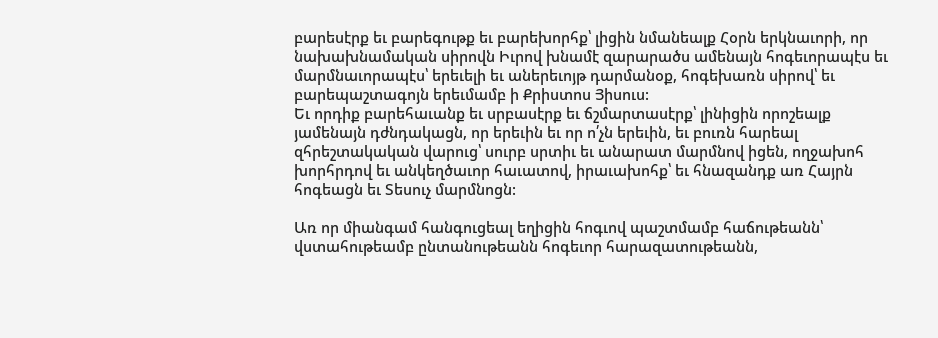բարեսէրք եւ բարեգութք եւ բարեխորհք՝ լիցին նմանեալք Հօրն երկնաւորի, որ նախախնամական սիրովն Իւրով խնամէ զարարածս ամենայն հոգեւորապէս եւ մարմնաւորապէս՝ երեւելի եւ աներեւոյթ դարմանօք, հոգեխառն սիրով՝ եւ բարեպաշտագոյն երեւմամբ ի Քրիստոս Յիսուս:
Եւ որդիք բարեհաւանք եւ սրբասէրք եւ ճշմարտասէրք՝ լինիցին որոշեալք յամենայն դժնդակացն, որ երեւին եւ որ ո՛չն երեւին, եւ բուռն հարեալ զհրեշտակական վարուց՝ սուրբ սրտիւ եւ անարատ մարմնով իցեն, ողջախոհ խորհրդով եւ անկեղծաւոր հաւատով, իրաւախոհք՝ եւ հնազանդք առ Հայրն հոգեացն եւ Տեսուչ մարմնոցն:

Առ որ միանգամ հանգուցեալ եղիցին հոգւով պաշտմամբ հաճութեանն՝ վստահութեամբ ընտանութեանն հոգեւոր հարազատութեանն,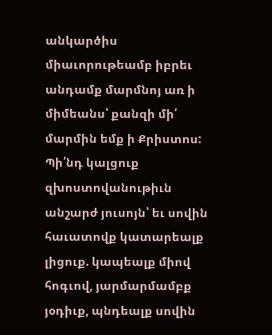անկարծիս միաւորութեամբ իբրեւ անդամք մարմնոյ առ ի միմեանս՝ քանզի մի՛ մարմին եմք ի Քրիստոս:
Պի՛նդ կալցուք զխոստովանութիւն անշարժ յուսոյն՝ եւ սովին հաւատովք կատարեալք լիցուք. կապեալք միով հոգւով, յարմարմամբք յօդիւք, պնդեալք սովին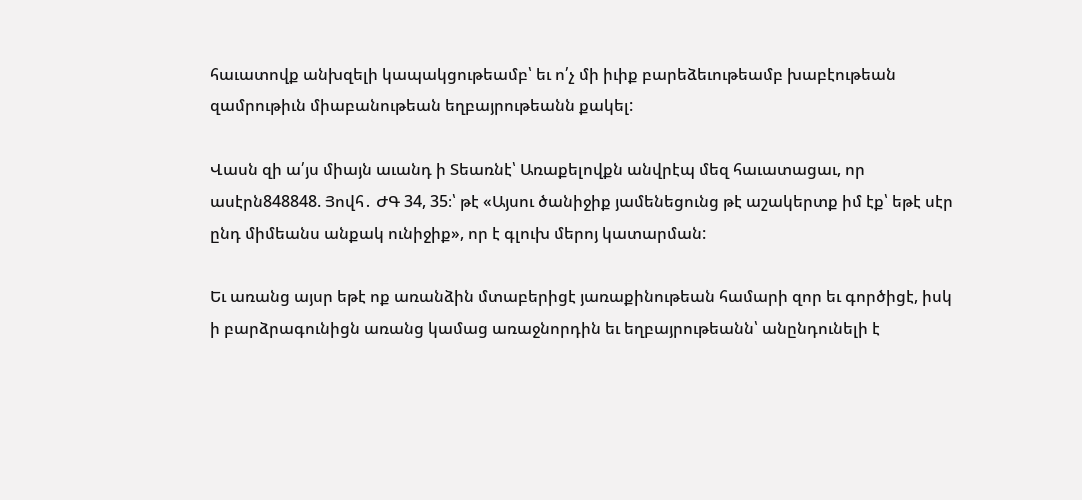հաւատովք անխզելի կապակցութեամբ՝ եւ ո՛չ մի իւիք բարեձեւութեամբ խաբէութեան զամրութիւն միաբանութեան եղբայրութեանն քակել:

Վասն զի ա՛յս միայն աւանդ ի Տեառնէ՝ Առաքելովքն անվրէպ մեզ հաւատացաւ, որ ասէրն848848. Յովհ․ ԺԳ 34, 35։՝ թէ «Այսու ծանիջիք յամենեցունց թէ աշակերտք իմ էք՝ եթէ սէր ընդ միմեանս անքակ ունիջիք», որ է գլուխ մերոյ կատարման:

Եւ առանց այսր եթէ ոք առանձին մտաբերիցէ յառաքինութեան համարի զոր եւ գործիցէ, իսկ ի բարձրագունիցն առանց կամաց առաջնորդին եւ եղբայրութեանն՝ անընդունելի է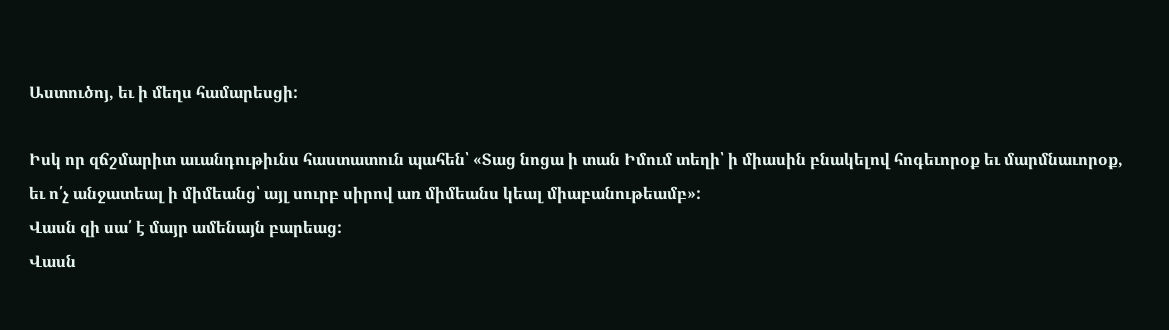Աստուծոյ, եւ ի մեղս համարեսցի:

Իսկ որ զճշմարիտ աւանդութիւնս հաստատուն պահեն՝ «Տաց նոցա ի տան Իմում տեղի՝ ի միասին բնակելով հոգեւորօք եւ մարմնաւորօք, եւ ո՛չ անջատեալ ի միմեանց՝ այլ սուրբ սիրով առ միմեանս կեալ միաբանութեամբ»:
Վասն զի սա՛ է մայր ամենայն բարեաց:
Վասն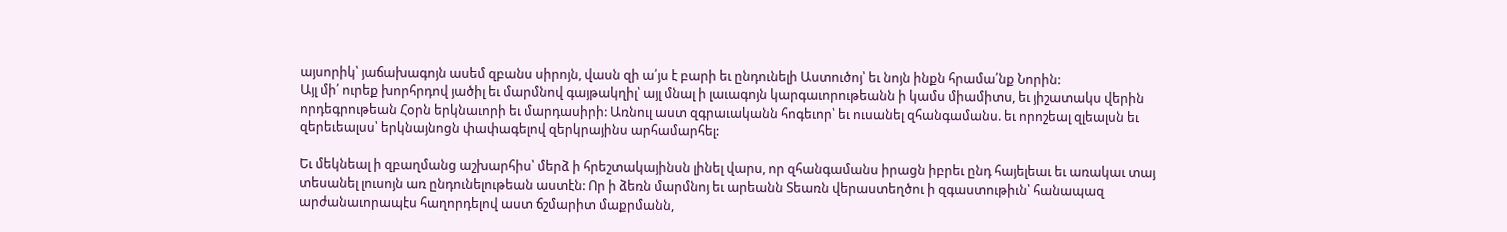այսորիկ՝ յաճախագոյն ասեմ զբանս սիրոյն, վասն զի ա՛յս է բարի եւ ընդունելի Աստուծոյ՝ եւ նոյն ինքն հրամա՛նք Նորին:
Այլ մի՛ ուրեք խորհրդով յածիլ եւ մարմնով գայթակղիլ՝ այլ մնալ ի լաւագոյն կարգաւորութեանն ի կամս միամիտս, եւ յիշատակս վերին որդեգրութեան Հօրն երկնաւորի եւ մարդասիրի: Առնուլ աստ զգրաւականն հոգեւոր՝ եւ ուսանել զհանգամանս. եւ որոշեալ զլեալսն եւ զերեւեալսս՝ երկնայնոցն փափագելով զերկրայինս արհամարհել:

Եւ մեկնեալ ի զբաղմանց աշխարհիս՝ մերձ ի հրեշտակայինսն լինել վարս, որ զհանգամանս իրացն իբրեւ ընդ հայելեաւ եւ առակաւ տայ տեսանել լուսոյն առ ընդունելութեան աստէն: Որ ի ձեռն մարմնոյ եւ արեանն Տեառն վերաստեղծու ի զգաստութիւն՝ հանապազ արժանաւորապէս հաղորդելով աստ ճշմարիտ մաքրմանն,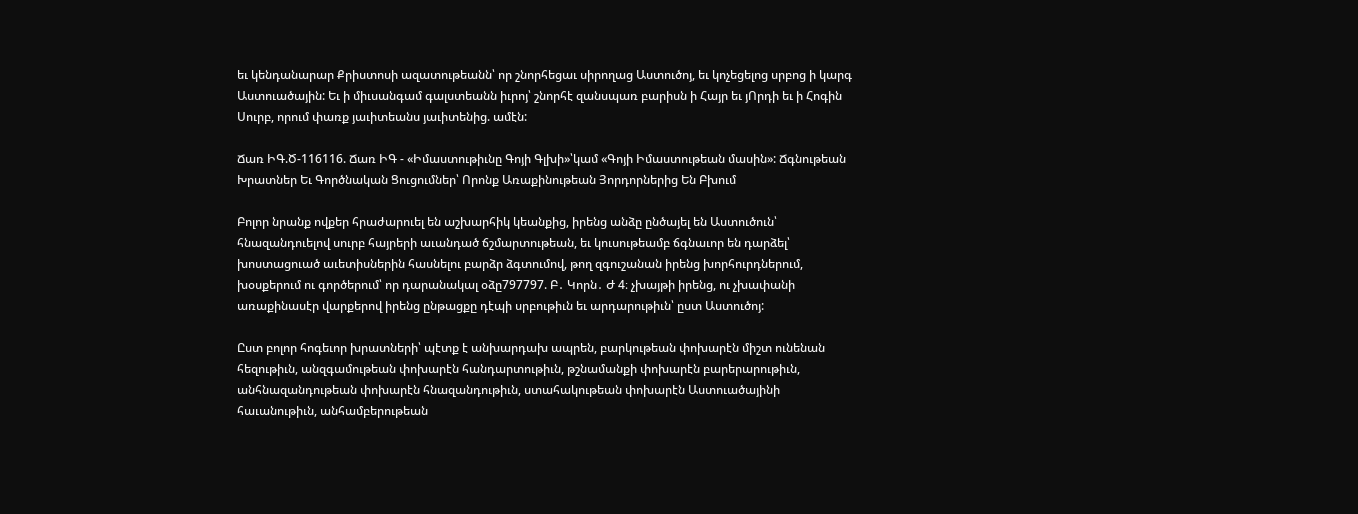եւ կենդանարար Քրիստոսի ազատութեանն՝ որ շնորհեցաւ սիրողաց Աստուծոյ, եւ կոչեցելոց սրբոց ի կարգ Աստուածային: Եւ ի միւսանգամ գալստեանն իւրոյ՝ շնորհէ զանսպառ բարիսն ի Հայր եւ յՈրդի եւ ի Հոգին Սուրբ, որում փառք յաւիտեանս յաւիտենից. ամէն:

Ճառ ԻԳ.Ծ-116116. Ճառ ԻԳ - «Իմաստութիւնը Գոյի Գլխի»՝կամ «Գոյի Իմաստութեան մասին»: Ճգնութեան Խրատներ Եւ Գործնական Ցուցումներ՝ Որոնք Առաքինութեան Յորդորներից Են Բխում

Բոլոր նրանք ովքեր հրաժարուել են աշխարհիկ կեանքից, իրենց անձը ընծայել են Աստուծուն՝ հնազանդուելով սուրբ հայրերի աւանդած ճշմարտութեան, եւ կուսութեամբ ճգնաւոր են դարձել՝ խոստացուած աւետիսներին հասնելու բարձր ձգտումով, թող զգուշանան իրենց խորհուրդներում, խօսքերում ու գործերում՝ որ դարանակալ օձը797797. Բ․ Կորն․ Ժ 4։ չխայթի իրենց, ու չխափանի առաքինասէր վարքերով իրենց ընթացքը դէպի սրբութիւն եւ արդարութիւն՝ ըստ Աստուծոյ:

Ըստ բոլոր հոգեւոր խրատների՝ պէտք է անխարդախ ապրեն, բարկութեան փոխարէն միշտ ունենան հեզութիւն, անզգամութեան փոխարէն հանդարտութիւն, թշնամանքի փոխարէն բարերարութիւն, անհնազանդութեան փոխարէն հնազանդութիւն, ստահակութեան փոխարէն Աստուածայինի հաւանութիւն, անհամբերութեան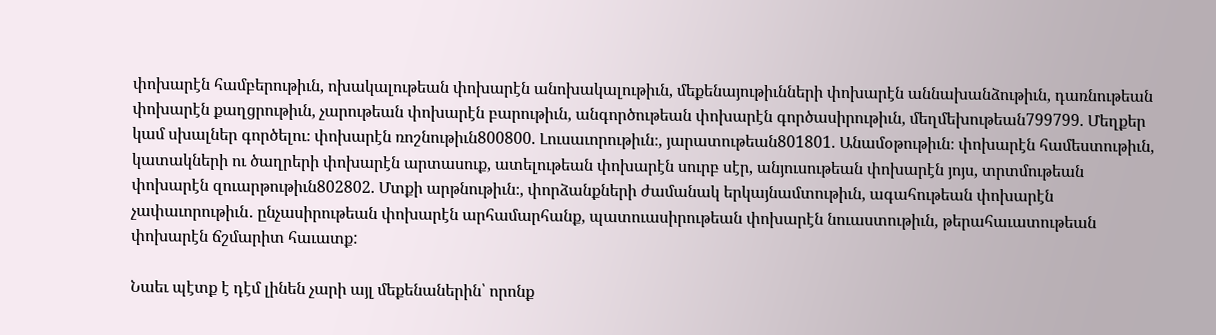փոխարէն համբերութիւն, ոխակալութեան փոխարէն անոխակալութիւն, մեքենայութիւնների փոխարէն աննախանձութիւն, դառնութեան փոխարէն քաղցրութիւն, չարութեան փոխարէն բարութիւն, անգործութեան փոխարէն գործասիրութիւն, մեղմեխութեան799799. Մեղքեր կամ սխալներ գործելու։ փոխարէն ռոշնութիւն800800. Լուսաւորութիւն։, յարատութեան801801. Անամօթութիւն։ փոխարէն համեստութիւն, կատակների ու ծաղրերի փոխարէն արտասուք, ատելութեան փոխարէն սուրբ սէր, անյուսութեան փոխարէն յոյս, տրտմութեան փոխարէն զուարթութիւն802802. Մտքի արթնութիւն։, փորձանքների ժամանակ երկայնամտութիւն, ագահութեան փոխարէն չափաւորութիւն․ ընչասիրութեան փոխարէն արհամարհանք, պատուասիրութեան փոխարէն նուաստութիւն, թերահաւատութեան փոխարէն ճշմարիտ հաւատք:

Նաեւ պէտք է դէմ լինեն չարի այլ մեքենաներին՝ որոնք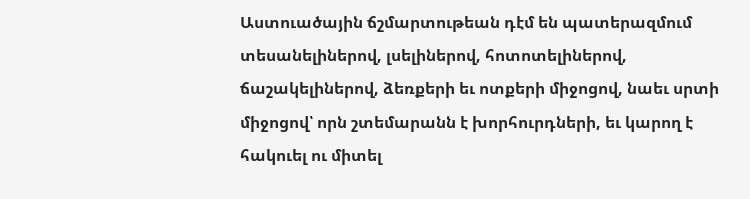Աստուածային ճշմարտութեան դէմ են պատերազմում տեսանելիներով, լսելիներով, հոտոտելիներով, ճաշակելիներով, ձեռքերի եւ ոտքերի միջոցով, նաեւ սրտի միջոցով՝ որն շտեմարանն է խորհուրդների, եւ կարող է հակուել ու միտել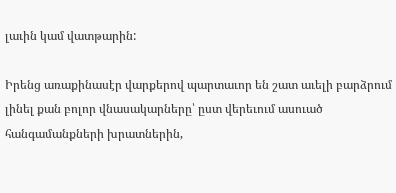լաւին կամ վատթարին:

Իրենց առաքինասէր վարքերով պարտաւոր են շատ աւելի բարձրում լինել քան բոլոր վնասակարները՝ ըստ վերեւում ասուած հանգամանքների խրատներին,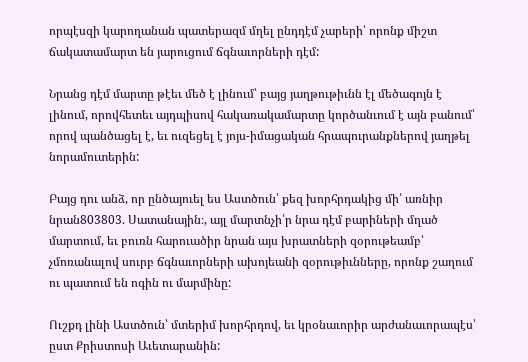որպէսզի կարողանան պատերազմ մղել ընդդէմ չարերի՝ որոնք միշտ ճակատամարտ են յարուցում ճգնաւորների դէմ:

Նրանց դէմ մարտը թէեւ մեծ է լինում՝ բայց յաղթութիւնն էլ մեծագոյն է լինում, որովհետեւ այդպիսով հակառակամարտը կործանւում է այն բանում՝ որով պանծացել է, եւ ուզեցել է յոյս-իմացական հրապուրանքներով յաղթել նորամուտերին:

Բայց դու անձ, որ ընծայուել ես Աստծուն՝ քեզ խորհրդակից մի՛ առնիր նրան803803. Սատանային։, այլ մարտնչի՛ր նրա դէմ բարիների մղած մարտում, եւ բուռն հարուածիր նրան այս խրատների զօրութեամբ՝ չմոռանալով սուրբ ճգնաւորների ախոյեանի զօրութիւնները, որոնք շաղում ու պատում են ոգին ու մարմինը:

Ուշքդ լինի Աստծուն՝ մտերիմ խորհրդով, եւ կրօնաւորիր արժանաւորապէս՝ ըստ Քրիստոսի Աւետարանին: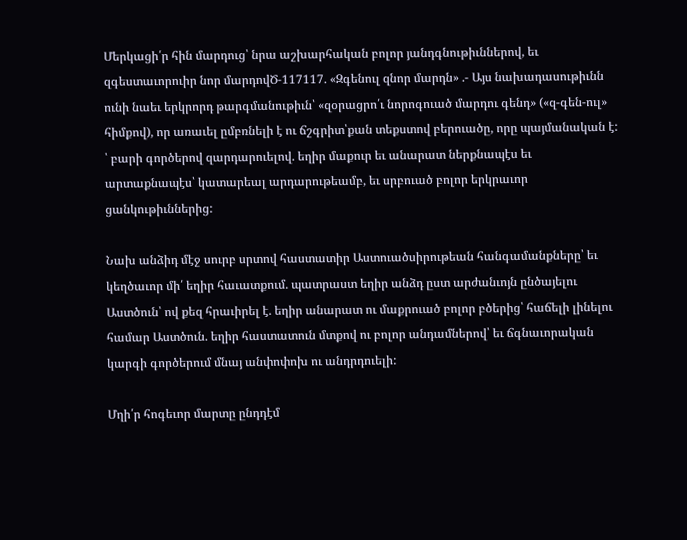Մերկացի՛ր հին մարդուց՝ նրա աշխարհական բոլոր յանդգնութիւններով, եւ զգեստաւորուիր նոր մարդովԾ-117117. «Զգենուլ զնոր մարդն» .- Այս նախադասութիւնն ունի նաեւ երկրորդ թարգմանութիւն՝ «զօրացրո՛ւ նորոգուած մարդու գենդ» («զ-գեն-ուլ» հիմքով), որ առաւել ըմբռնելի է ու ճշգրիտ՝քան տեքստով բերուածը, որը պայմանական է: ՝ բարի գործերով զարդարուելով. եղիր մաքուր եւ անարատ ներքնապէս եւ արտաքնապէս՝ կատարեալ արդարութեամբ, եւ սրբուած բոլոր երկրաւոր ցանկութիւններից:

Նախ անձիդ մէջ սուրբ սրտով հաստատիր Աստուածսիրութեան հանգամանքները՝ եւ կեղծաւոր մի՛ եղիր հաւատքում. պատրաստ եղիր անձդ ըստ արժանւոյն ընծայելու Աստծուն՝ ով քեզ հրաւիրել է. եղիր անարատ ու մաքրուած բոլոր բծերից՝ հաճելի լինելու համար Աստծուն. եղիր հաստատուն մտքով ու բոլոր անդամներով՝ եւ ճգնաւորական կարգի գործերում մնայ անփոփոխ ու անդրդուելի:

Մղի՛ր հոգեւոր մարտը ընդդէմ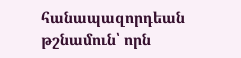հանապազորդեան թշնամուն՝ որն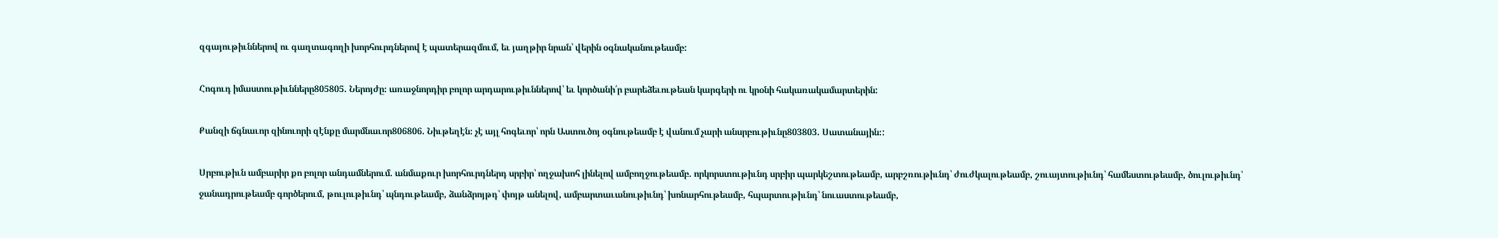զգայութիւններով ու գաղտագողի խորհուրդներով է պատերազմում, եւ յաղթիր նրան՝ վերին օգնականութեամբ:

Հոգուդ իմաստութիւնները805805. Ներոյժը։ առաջնորդիր բոլոր արդարութիւններով՝ եւ կործանի՛ր բարեձեւութեան կարգերի ու կրօնի հակառակամարտերին:

Քանզի ճգնաւոր զինուորի զէնքը մարմնաւոր806806. Նիւթեղէն։ չէ այլ հոգեւոր՝ որն Աստուծոյ օգնութեամբ է վանում չարի անսրբութիւնը803803. Սատանային։:

Սրբութիւն ամբարիր քո բոլոր անդամներում. անմաքուր խորհուրդներդ սրբիր՝ ողջախոհ լինելով ամբողջութեամբ. որկորստութիւնդ սրբիր պարկեշտութեամբ, արբշռութիւնդ՝ ժուժկալութեամբ, շուայտութիւնդ՝ համեստութեամբ, ծուլութիւնդ՝ ջանադրութեամբ գործերում, թուլութիւնդ՝ պնդութեամբ, ձանձրոյթդ՝ փոյթ անելով, ամբարտաւանութիւնդ՝ խոնարհութեամբ, հպարտութիւնդ՝ նուաստութեամբ,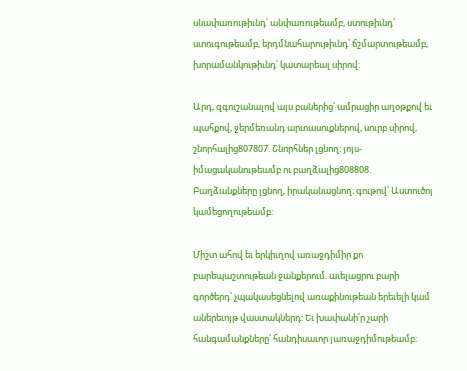սնափառութիւնդ՝ անփառութեամբ, ստութիւնդ՝ ստուգութեամբ, երդմնահարութիւնդ՝ ճշմարտութեամբ, խորամանկութիւնդ՝ կատարեալ սիրով:

Արդ, զգուշանալով այս բաներից՝ ամրացիր աղօթքով եւ պահքով, ջերմեռանդ արտասուքներով, սուրբ սիրով, շնորհալից807807. Շնորհներ լցնող։ յոյս-իմացականութեամբ ու բաղձալից808808. Բաղձանքները լցնող, իրականացնող։ գութով՝ Աստուծոյ կամեցողութեամբ:

Միշտ ահով եւ երկիւղով առաջդիմիր քո բարեպաշտութեան ջանքերում. աւելացրու բարի գործերդ՝ չպակասեցնելով առաքինութեան երեւելի կամ աներեւոյթ վաստակներդ: Եւ խափանի՛ր չարի հանգամանքները՝ հանդիսաւոր յառաջդիմութեամբ: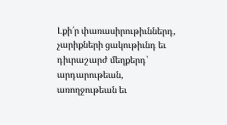Լքի՛ր փառասիրութիւններդ, չարիքների ցակութիւնդ եւ դիւրաշարժ մեղքերդ՝ արդարութեան, առողջութեան եւ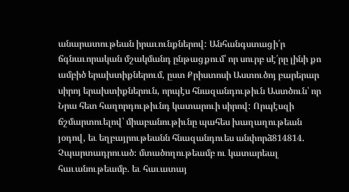անարատութեան իրաւունքներով: Անհանգստացի՛ր ճգնաւորական մշակմանդ ընթացքում՝ որ սուրբ սէ՛րը լինի քո ամբիծ երախտիքներում, ըստ Քրիստոսի Աստուծոյ բարերար սիրոյ երախտիքներուն, որպէս հնազանդութիւն Աստծուն՝ որ Նրա հետ հաղորդութիւնդ կատարուի սիրով: Որպէսզի ճշմարտուելով՝ միաբանութիւնը պահես խաղաղութեան յօդով, եւ եղբայրութեանն հնազանդուես անփորձ814814. Չպարտադրուած։ մտածողութեամբ ու կատարեալ հաւանութեամբ. եւ հաւատայ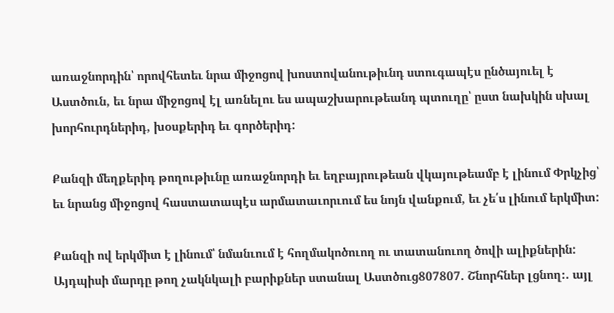առաջնորդին՝ որովհետեւ նրա միջոցով խոստովանութիւնդ ստուգապէս ընծայուել է Աստծուն, եւ նրա միջոցով էլ առնելու ես ապաշխարութեանդ պտուղը՝ ըստ նախկին սխալ խորհուրդներիդ, խօսքերիդ եւ գործերիդ:

Քանզի մեղքերիդ թողութիւնը առաջնորդի եւ եղբայրութեան վկայութեամբ է լինում Փրկչից՝ եւ նրանց միջոցով հաստատապէս արմատաւորւում ես նոյն վանքում, եւ չե՛ս լինում երկմիտ:

Քանզի ով երկմիտ է լինում՝ նմանւում է հողմակոծուող ու տատանուող ծովի ալիքներին: Այդպիսի մարդը թող չակնկալի բարիքներ ստանալ Աստծուց807807. Շնորհներ լցնող։. այլ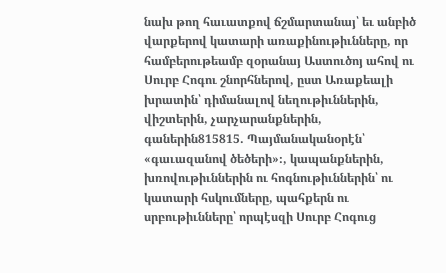նախ թող հաւատքով ճշմարտանայ՝ եւ անբիծ վարքերով կատարի առաքինութիւնները, որ համբերութեամբ զօրանայ Աստուծոյ ահով ու Սուրբ Հոգու շնորհներով, ըստ Առաքեալի խրատին՝ դիմանալով նեղութիւններին, վիշտերին, չարչարանքներին, գաներին815815. Պայմանականօրէն՝ «գաւազանով ծեծերի»։, կապանքներին, խռովութիւններին ու հոգնութիւններին՝ ու կատարի հսկումները, պահքերն ու սրբութիւնները՝ որպէսզի Սուրբ Հոգուց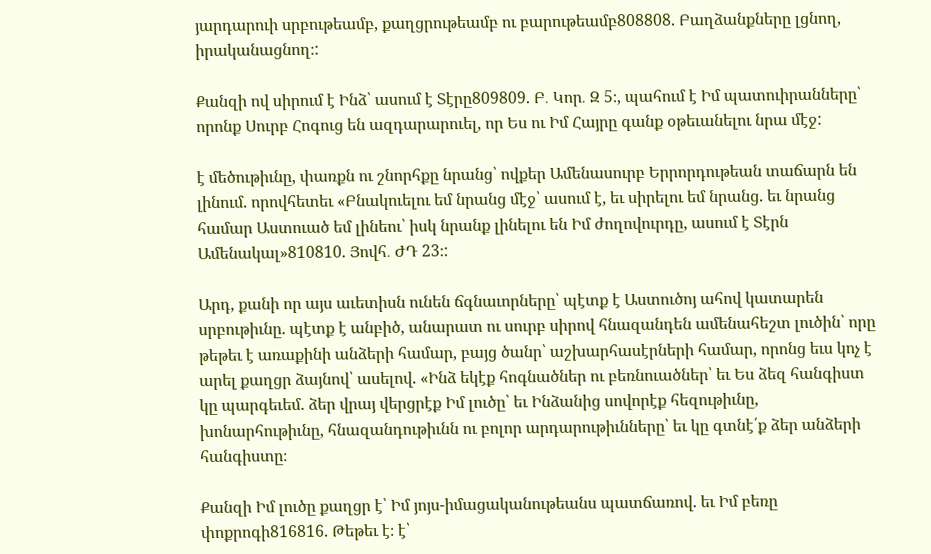յարդարուի սրբութեամբ, քաղցրութեամբ ու բարութեամբ808808. Բաղձանքները լցնող, իրականացնող։:

Քանզի ով սիրում է Ինձ՝ ասում է Տէրը809809. Բ․ Կոր․ Զ 5։, պահում է Իմ պատուիրանները՝ որոնք Սուրբ Հոգուց են ազդարարուել, որ Ես ու Իմ Հայրը գանք օթեւանելու նրա մէջ:

է մեծութիւնը, փառքն ու շնորհքը նրանց՝ ովքեր Ամենասուրբ Երրորդութեան տաճարն են լինում. որովհետեւ «Բնակուելու եմ նրանց մէջ՝ ասում է, եւ սիրելու եմ նրանց. եւ նրանց համար Աստուած եմ լինեու՝ իսկ նրանք լինելու են Իմ ժողովուրդը, ասում է Տէրն Ամենակալ»810810. Յովհ․ ԺԴ 23։:

Արդ, քանի որ այս աւետիսն ունեն ճգնաւորները՝ պէտք է Աստուծոյ ահով կատարեն սրբութիւնը. պէտք է անբիծ, անարատ ու սուրբ սիրով հնազանդեն ամենահեշտ լուծին՝ որը թեթեւ է առաքինի անձերի համար, բայց ծանր՝ աշխարհասէրների համար, որոնց եւս կոչ է արել քաղցր ձայնով՝ ասելով. «Ինձ եկէք հոգնածներ ու բեռնուածներ՝ եւ Ես ձեզ հանգիստ կը պարգեւեմ. ձեր վրայ վերցրէք Իմ լուծը՝ եւ Ինձանից սովորէք հեզութիւնը, խոնարհութիւնը, հնազանդութիւնն ու բոլոր արդարութիւնները՝ եւ կը գտնէ՛ք ձեր անձերի հանգիստը։

Քանզի Իմ լուծը քաղցր է՝ Իմ յոյս-իմացականութեանս պատճառով. եւ Իմ բեռը փոքրոգի816816. Թեթեւ է։ է՝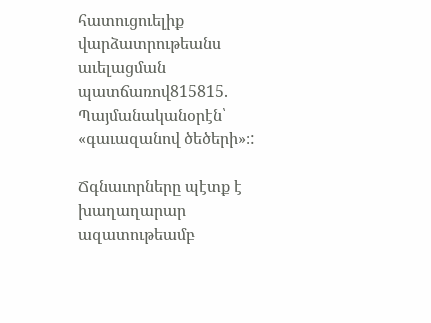հատուցուելիք վարձատրութեանս աւելացման պատճառով815815. Պայմանականօրէն՝ «գաւազանով ծեծերի»։:

Ճգնաւորները պէտք է խաղաղարար ազատութեամբ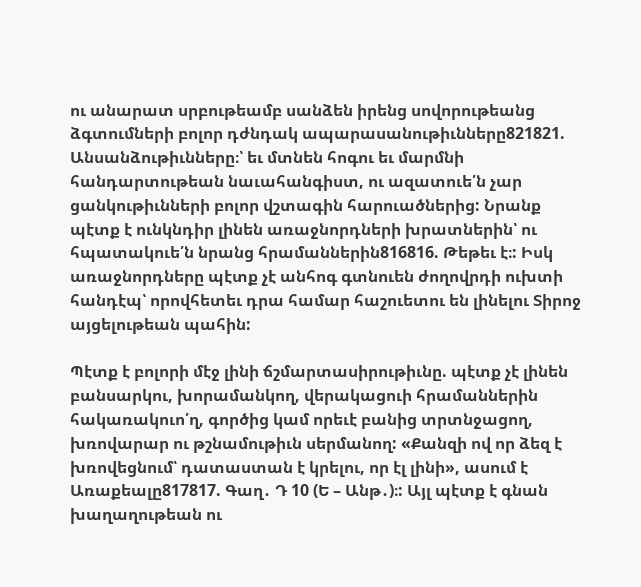ու անարատ սրբութեամբ սանձեն իրենց սովորութեանց ձգտումների բոլոր դժնդակ ապարասանութիւնները821821. Անսանձութիւնները։՝ եւ մտնեն հոգու եւ մարմնի հանդարտութեան նաւահանգիստ, ու ազատուե՛ն չար ցանկութիւնների բոլոր վշտագին հարուածներից: Նրանք պէտք է ունկնդիր լինեն առաջնորդների խրատներին՝ ու հպատակուե՛ն նրանց հրամաններին816816. Թեթեւ է։: Իսկ առաջնորդները պէտք չէ անհոգ գտնուեն ժողովրդի ուխտի հանդէպ՝ որովհետեւ դրա համար հաշուետու են լինելու Տիրոջ այցելութեան պահին:

Պէտք է բոլորի մէջ լինի ճշմարտասիրութիւնը. պէտք չէ լինեն բանսարկու, խորամանկող, վերակացուի հրամաններին հակառակուո՛ղ, գործից կամ որեւէ բանից տրտնջացող, խռովարար ու թշնամութիւն սերմանող: «Քանզի ով որ ձեզ է խռովեցնում՝ դատաստան է կրելու, որ էլ լինի», ասում է Առաքեալը817817. Գաղ․ Դ 10 (Ե – Անթ․)։: Այլ պէտք է գնան խաղաղութեան ու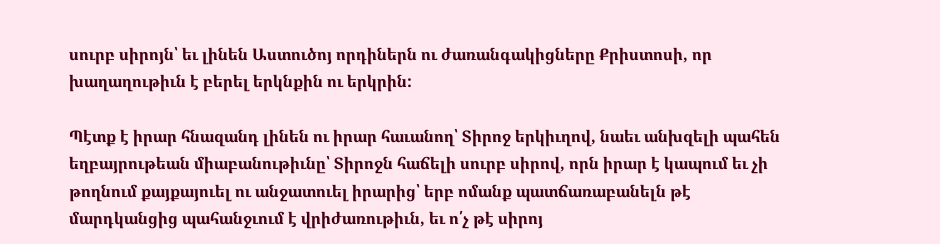սուրբ սիրոյն՝ եւ լինեն Աստուծոյ որդիներն ու ժառանգակիցները Քրիստոսի, որ խաղաղութիւն է բերել երկնքին ու երկրին:

Պէտք է իրար հնազանդ լինեն ու իրար հաւանող՝ Տիրոջ երկիւղով, նաեւ անխզելի պահեն եղբայրութեան միաբանութիւնը՝ Տիրոջն հաճելի սուրբ սիրով, որն իրար է կապում եւ չի թողնում քայքայուել ու անջատուել իրարից՝ երբ ոմանք պատճառաբանելն թէ մարդկանցից պահանջւում է վրիժառութիւն, եւ ո՛չ թէ սիրոյ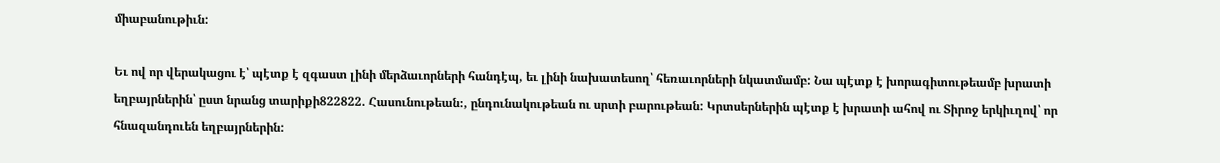միաբանութիւն:

Եւ ով որ վերակացու է՝ պէտք է զգաստ լինի մերձաւորների հանդէպ, եւ լինի նախատեսող՝ հեռաւորների նկատմամբ: Նա պէտք է խորագիտութեամբ խրատի եղբայրներին՝ ըստ նրանց տարիքի822822. Հասունութեան։, ընդունակութեան ու սրտի բարութեան: Կրտսերներին պէտք է խրատի ահով ու Տիրոջ երկիւղով՝ որ հնազանդուեն եղբայրներին: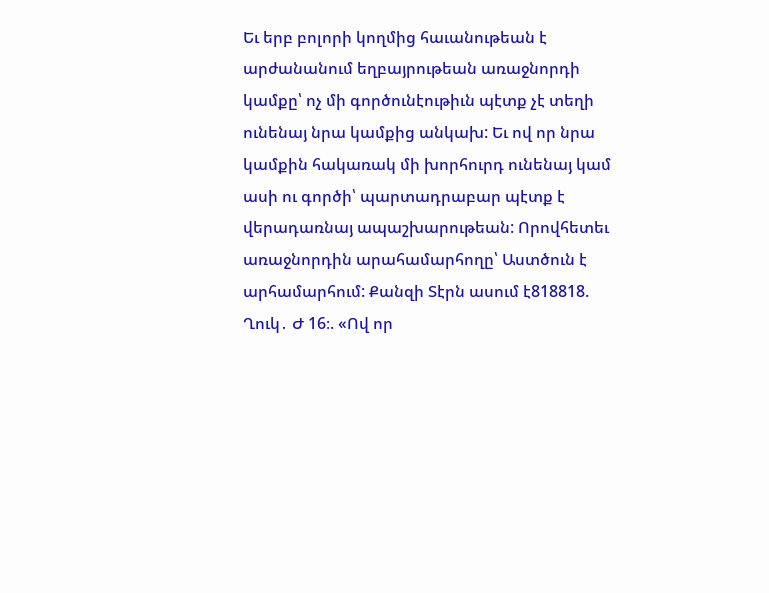Եւ երբ բոլորի կողմից հաւանութեան է արժանանում եղբայրութեան առաջնորդի կամքը՝ ոչ մի գործունէութիւն պէտք չէ տեղի ունենայ նրա կամքից անկախ: Եւ ով որ նրա կամքին հակառակ մի խորհուրդ ունենայ կամ ասի ու գործի՝ պարտադրաբար պէտք է վերադառնայ ապաշխարութեան: Որովհետեւ առաջնորդին արահամարհողը՝ Աստծուն է արհամարհում: Քանզի Տէրն ասում է818818. Ղուկ․ Ժ 16։. «Ով որ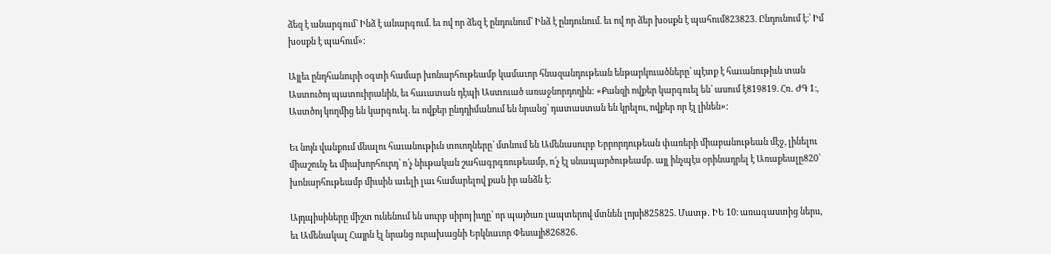ձեզ է անարգում՝ Ինձ է անարգում. եւ ով որ ձեզ է ընդունում՝ Ինձ է ընդունում. եւ ով որ ձեր խօսքն է պահում823823. Ընդունում է։՝ Իմ խօսքն է պահում»:

Այլեւ ընդհանուրի օգտի համար խոնարհութեամբ կամաւոր հնազանդութեան ենթարկուածները՝ պէտք է հաւանութիւն տան Աստուծոյ պատուիրանին, եւ հաւատան դէպի Աստուած առաջնորդողին: «Քանզի ովքեր կարգուել են՝ ասում է819819. Հռ․ ԺԳ 1։, Աստծոյ կողմից են կարգուել. եւ ովքեր ընդդիմանում են նրանց՝ դատաստան են կրելու, ովքեր որ էլ լինեն»:

Եւ նոյն վանքում մնալու հաւանութիւն տուողները՝ մտնում են Ամենասուրբ Երրորդութեան փառերի միաբանութեան մէջ, լինելու միաշունչ եւ միախորհուրդ՝ ո՛չ նիւթական շահագրգռութեամբ, ո՛չ էլ սնապարծութեամբ. այլ ինչպէս օրինադրել է Առաքեալը820՝ խոնարհութեամբ միւսին աւելի լաւ համարելով քան իր անձն է:

Այդպիսիները միշտ ունենում են սուրբ սիրոյ իւղը՝ որ պայծառ լապտերով մտնեն լոյսի825825. Մատթ․ ԻԵ 10։ առագաստից ներս, եւ Ամենակալ Հայրն էլ նրանց ուրախացնի Երկնաւոր Փեսայի826826.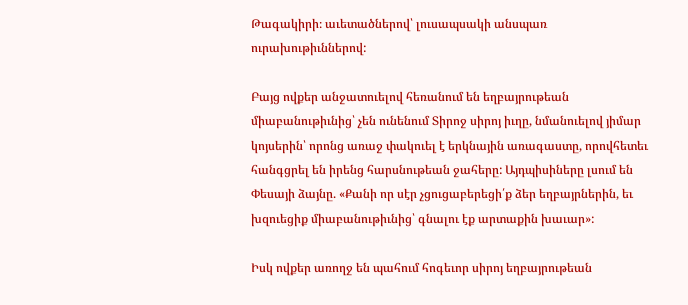Թագակիրի։ աւետածներով՝ լուսապսակի անսպառ ուրախութիւններով:

Բայց ովքեր անջատուելով հեռանում են եղբայրութեան միաբանութիւնից՝ չեն ունենում Տիրոջ սիրոյ իւղը, նմանուելով յիմար կոյսերին՝ որոնց առաջ փակուել է երկնային առագաստը, որովհետեւ հանգցրել են իրենց հարսնութեան ջահերը: Այդպիսիները լսում են Փեսայի ձայնը. «Քանի որ սէր չցուցաբերեցի՛ք ձեր եղբայրներին, եւ խզուեցիք միաբանութիւնից՝ գնալու էք արտաքին խաւար»:

Իսկ ովքեր առողջ են պահում հոգեւոր սիրոյ եղբայրութեան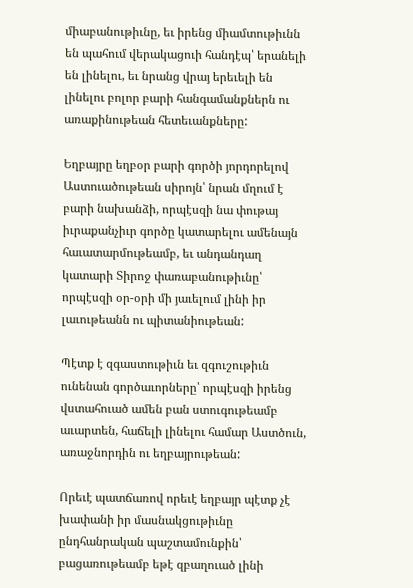միաբանութիւնը, եւ իրենց միամտութիւնն են պահում վերակացուի հանդէպ՝ երանելի են լինելու, եւ նրանց վրայ երեւելի են լինելու բոլոր բարի հանգամանքներն ու առաքինութեան հետեւանքները:

Եղբայրը եղբօր բարի գործի յորդորելով Աստուածութեան սիրոյն՝ նրան մղում է բարի նախանձի, որպէսզի նա փութայ իւրաքանչիւր գործը կատարելու ամենայն հաւատարմութեամբ, եւ անդանդաղ կատարի Տիրոջ փառաբանութիւնը՝ որպէսզի օր-օրի մի յաւելում լինի իր լաւութեանն ու պիտանիութեան:

Պէտք է զգաստութիւն եւ զգուշութիւն ունենան գործաւորները՝ որպէսզի իրենց վստահուած ամեն բան ստուգութեամբ աւարտեն, հաճելի լինելու համար Աստծուն, առաջնորդին ու եղբայրութեան:

Որեւէ պատճառով որեւէ եղբայր պէտք չէ խափանի իր մասնակցութիւնը ընդհանրական պաշտամունքին՝ բացառութեամբ եթէ զբաղուած լինի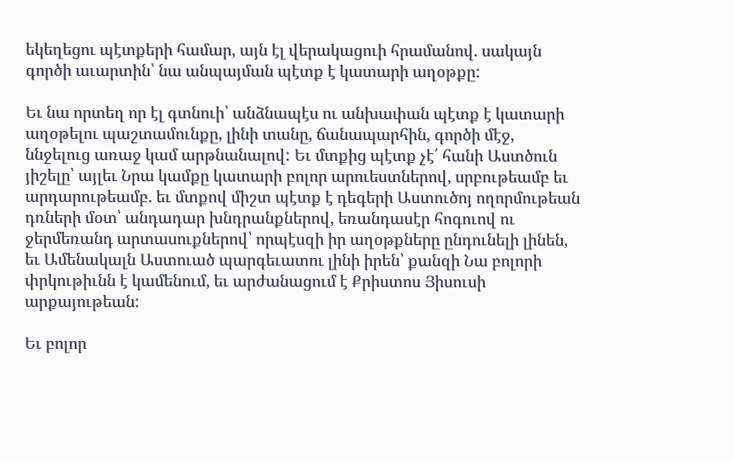եկեղեցու պէտքերի համար, այն էլ վերակացուի հրամանով. սակայն գործի աւարտին՝ նա անպայման պէտք է կատարի աղօթքը:

Եւ նա որտեղ որ էլ գտնուի՝ անձնապէս ու անխափան պէտք է կատարի աղօթելու պաշտամունքը, լինի տանը, ճանապարհին, գործի մէջ, ննջելուց առաջ կամ արթնանալով: Եւ մտքից պէտք չէ՛ հանի Աստծուն յիշելը՝ այլեւ Նրա կամքը կատարի բոլոր արուեստներով, սրբութեամբ եւ արդարութեամբ. եւ մտքով միշտ պէտք է դեգերի Աստուծոյ ողորմութեան դռների մօտ՝ անդադար խնդրանքներով, եռանդասէր հոգուով ու ջերմեռանդ արտասուքներով՝ որպէսզի իր աղօթքները ընդունելի լինեն, եւ Ամենակալն Աստուած պարգեւատու լինի իրեն՝ քանզի Նա բոլորի փրկութիւնն է կամենում, եւ արժանացում է Քրիստոս Յիսուսի արքայութեան:

Եւ բոլոր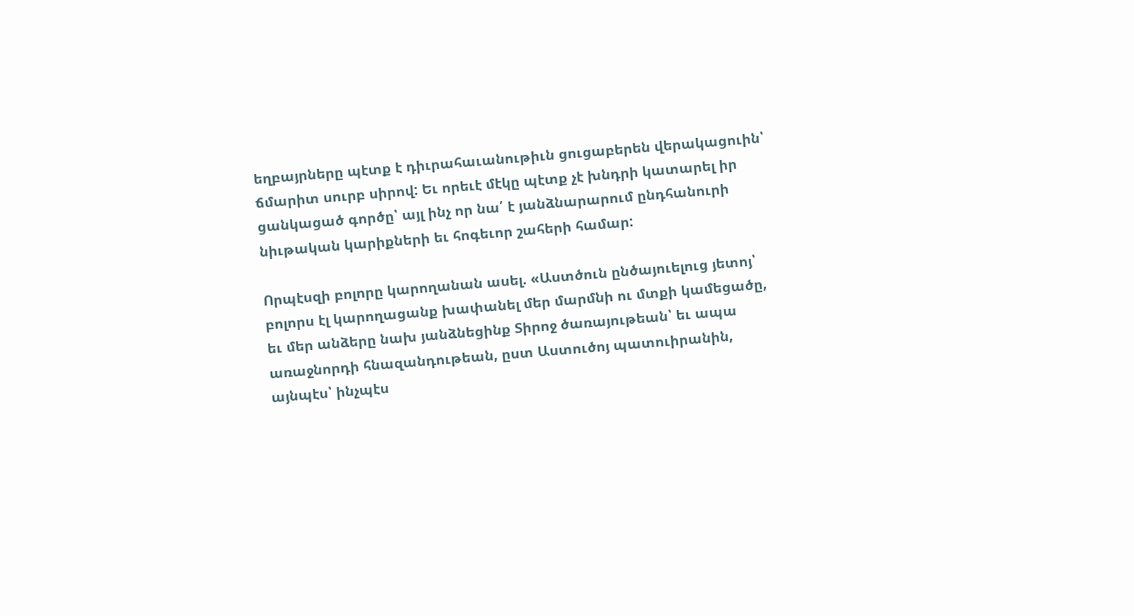եղբայրները պէտք է դիւրահաւանութիւն ցուցաբերեն վերակացուին՝ ճմարիտ սուրբ սիրով: Եւ որեւէ մէկը պէտք չէ խնդրի կատարել իր ցանկացած գործը՝ այլ ինչ որ նա՛ է յանձնարարում ընդհանուրի նիւթական կարիքների եւ հոգեւոր շահերի համար:

Որպէսզի բոլորը կարողանան ասել. «Աստծուն ընծայուելուց յետոյ՝ բոլորս էլ կարողացանք խափանել մեր մարմնի ու մտքի կամեցածը, եւ մեր անձերը նախ յանձնեցինք Տիրոջ ծառայութեան՝ եւ ապա առաջնորդի հնազանդութեան, ըստ Աստուծոյ պատուիրանին, այնպէս՝ ինչպէս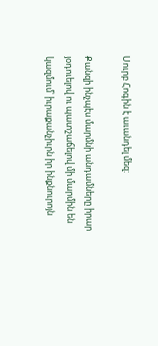Սուրբ Հոգին է աւանդել մեզ:

Քանզի ինչպէս մարմնի անդամները իրար յօդուելով ու պատշաճելով մի մարմին են կազմում՝ իւրաքանչիւրն իր ինքնուրոյն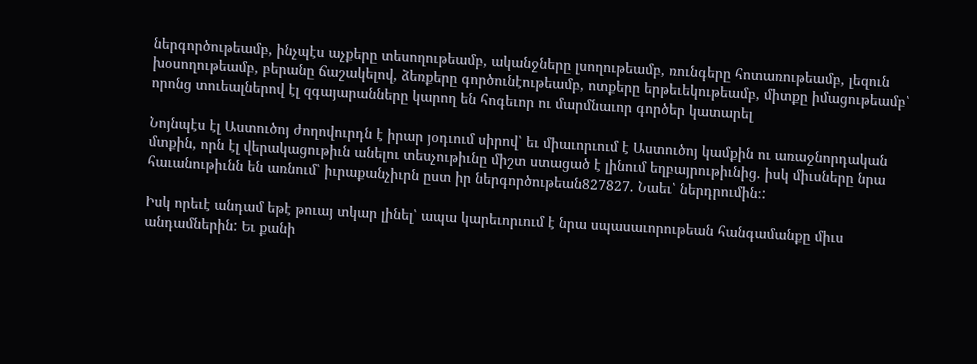ներգործութեամբ, ինչպէս աչքերը տեսողութեամբ, ականջները լսողութեամբ, ռունգերը հոտառութեամբ, լեզուն խօսողութեամբ, բերանը ճաշակելով, ձեռքերը գործունէութեամբ, ոտքերը երթեւեկութեամբ, միտքը իմացութեամբ՝ որոնց տուեալներով էլ զգայարանները կարող են հոգեւոր ու մարմնաւոր գործեր կատարել

Նոյնպէս էլ Աստուծոյ ժողովուրդն է իրար յօդւում սիրով՝ եւ միաւորւում է Աստուծոյ կամքին ու առաջնորդական մտքին, որն էլ վերակացութիւն անելու տեսչութիւնը միշտ ստացած է լինում եղբայրութիւնից. իսկ միւսները նրա հաւանութիւնն են առնում՝ իւրաքանչիւրն ըստ իր ներգործութեան827827. Նաեւ՝ ներդրումին։:

Իսկ որեւէ անդամ եթէ թուայ տկար լինել՝ ապա կարեւորւում է նրա սպասաւորութեան հանգամանքը միւս անդամներին: Եւ քանի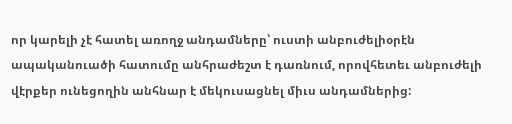որ կարելի չէ հատել առողջ անդամները՝ ուստի անբուժելիօրէն ապականուածի հատումը անհրաժեշտ է դառնում, որովհետեւ անբուժելի վէրքեր ունեցողին անհնար է մեկուսացնել միւս անդամներից: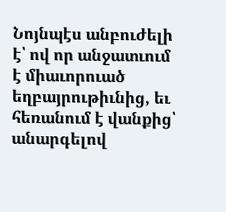Նոյնպէս անբուժելի է՝ ով որ անջատւում է միաւորուած եղբայրութիւնից, եւ հեռանում է վանքից՝ անարգելով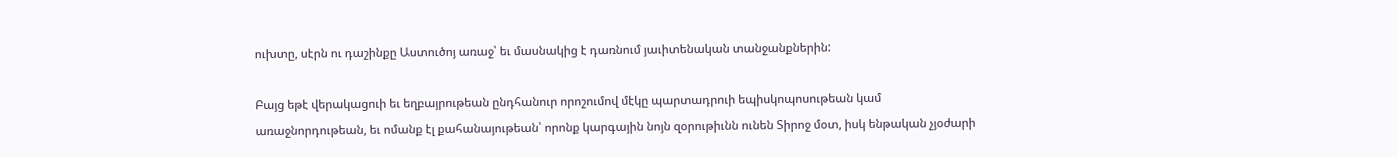ուխտը, սէրն ու դաշինքը Աստուծոյ առաջ՝ եւ մասնակից է դառնում յաւիտենական տանջանքներին:

Բայց եթէ վերակացուի եւ եղբայրութեան ընդհանուր որոշումով մէկը պարտադրուի եպիսկոպոսութեան կամ առաջնորդութեան, եւ ոմանք էլ քահանայութեան՝ որոնք կարգային նոյն զօրութիւնն ունեն Տիրոջ մօտ, իսկ ենթական չյօժարի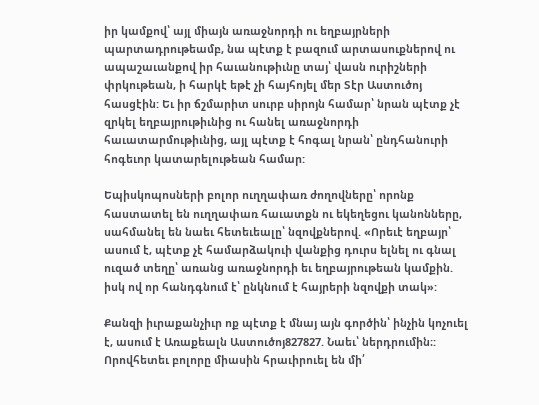իր կամքով՝ այլ միայն առաջնորդի ու եղբայրների պարտադրութեամբ, նա պէտք է բազում արտասուքներով ու ապաշաւանքով իր հաւանութիւնը տայ՝ վասն ուրիշների փրկութեան, ի հարկէ եթէ չի հայհոյել մեր Տէր Աստուծոյ հասցէին: Եւ իր ճշմարիտ սուրբ սիրոյն համար՝ նրան պէտք չէ զրկել եղբայրութիւնից ու հանել առաջնորդի հաւատարմութիւնից, այլ պէտք է հոգալ նրան՝ ընդհանուրի հոգեւոր կատարելութեան համար:

Եպիսկոպոսների բոլոր ուղղափառ ժողովները՝ որոնք հաստատել են ուղղափառ հաւատքն ու եկեղեցու կանոնները, սահմանել են նաեւ հետեւեալը՝ նզովքներով. «Որեւէ եղբայր՝ ասում է, պէտք չէ համարձակուի վանքից դուրս ելնել ու գնալ ուզած տեղը՝ առանց առաջնորդի եւ եղբայրութեան կամքին. իսկ ով որ հանդգնում է՝ ընկնում է հայրերի նզովքի տակ»:

Քանզի իւրաքանչիւր ոք պէտք է մնայ այն գործին՝ ինչին կոչուել է, ասում է Առաքեալն Աստուծոյ827827. Նաեւ՝ ներդրումին։: Որովհետեւ բոլորը միասին հրաւիրուել են մի՛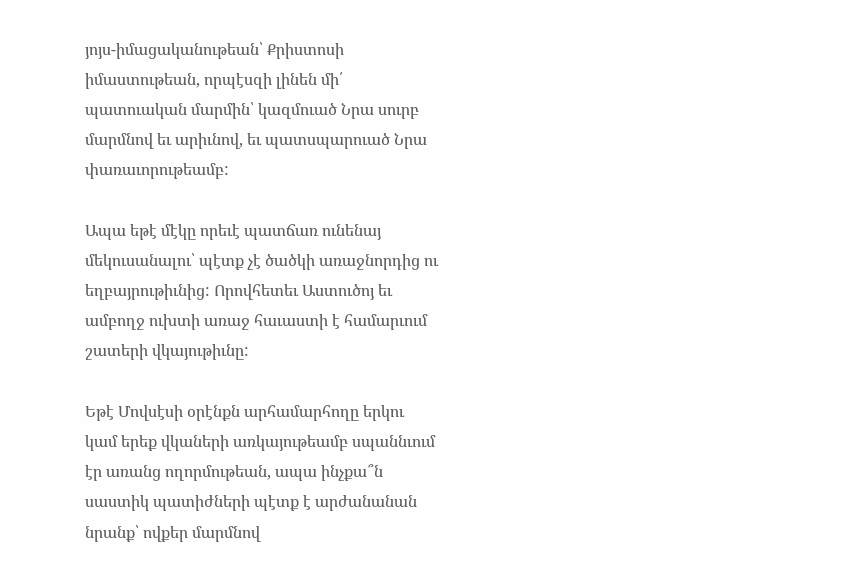յոյս-իմացականութեան՝ Քրիստոսի իմաստութեան, որպէսզի լինեն մի՛ պատուական մարմին՝ կազմուած Նրա սուրբ մարմնով եւ արիւնով, եւ պատսպարուած Նրա փառաւորութեամբ:

Ապա եթէ մէկը որեւէ պատճառ ունենայ մեկուսանալու՝ պէտք չէ ծածկի առաջնորդից ու եղբայրութիւնից: Որովհետեւ Աստուծոյ եւ ամբողջ ուխտի առաջ հաւաստի է համարւում շատերի վկայութիւնը:

Եթէ Մովսէսի օրէնքն արհամարհողը երկու կամ երեք վկաների առկայութեամբ սպաննւում էր առանց ողորմութեան, ապա ինչքա՞ն սաստիկ պատիժների պէտք է արժանանան նրանք՝ ովքեր մարմնով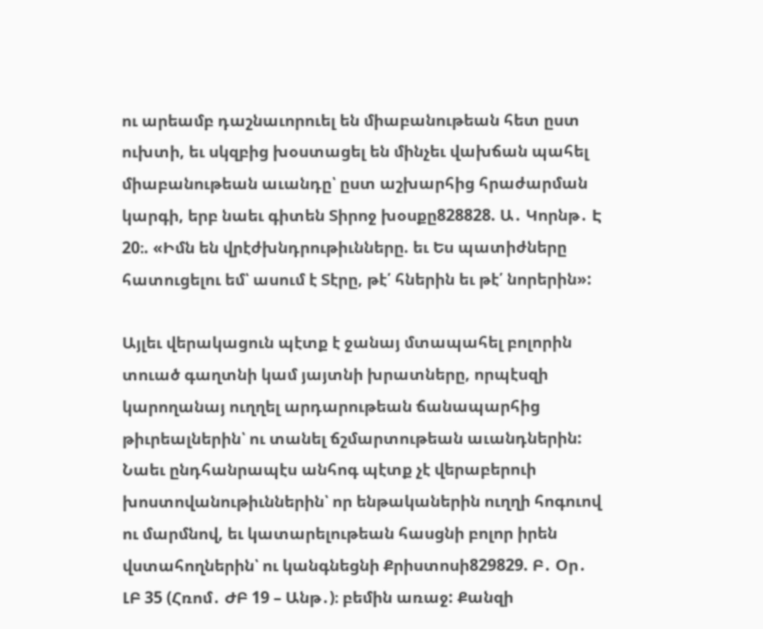ու արեամբ դաշնաւորուել են միաբանութեան հետ ըստ ուխտի, եւ սկզբից խօստացել են մինչեւ վախճան պահել միաբանութեան աւանդը՝ ըստ աշխարհից հրաժարման կարգի, երբ նաեւ գիտեն Տիրոջ խօսքը828828. Ա․ Կորնթ․ Է 20։. «Իմն են վրէժխնդրութիւնները. եւ Ես պատիժները հատուցելու եմ՝ ասում է Տէրը, թէ՛ հներին եւ թէ՛ նորերին»:

Այլեւ վերակացուն պէտք է ջանայ մտապահել բոլորին տուած գաղտնի կամ յայտնի խրատները, որպէսզի կարողանայ ուղղել արդարութեան ճանապարհից թիւրեալներին՝ ու տանել ճշմարտութեան աւանդներին: Նաեւ ընդհանրապէս անհոգ պէտք չէ վերաբերուի խոստովանութիւններին՝ որ ենթականերին ուղղի հոգուով ու մարմնով, եւ կատարելութեան հասցնի բոլոր իրեն վստահողներին՝ ու կանգնեցնի Քրիստոսի829829. Բ․ Օր․ ԼԲ 35 (Հռոմ․ ԺԲ 19 – Անթ․)։ բեմին առաջ: Քանզի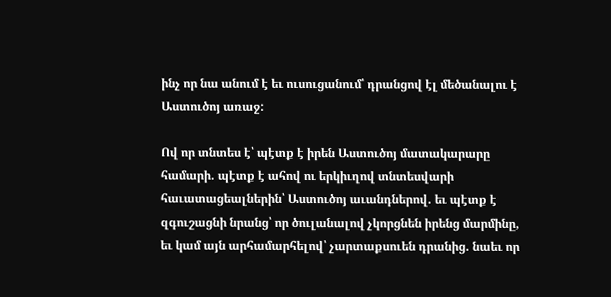ինչ որ նա անում է եւ ուսուցանում՝ դրանցով էլ մեծանալու է Աստուծոյ առաջ:

Ով որ տնտես է՝ պէտք է իրեն Աստուծոյ մատակարարը համարի. պէտք է ահով ու երկիւղով տնտեսվարի հաւատացեալներին՝ Աստուծոյ աւանդներով. եւ պէտք է զգուշացնի նրանց՝ որ ծուլանալով չկորցնեն իրենց մարմինը, եւ կամ այն արհամարհելով՝ չարտաքսուեն դրանից. նաեւ որ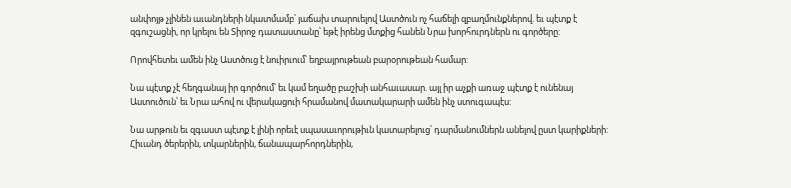անփոյթ չլինեն աւանդների նկատմամբ՝ յաճախ տարուելով Աստծուն ոչ հաճելի զբաղմունքներով. եւ պէտք է զգուշացնի, որ կրելու են Տիրոջ դատաստանը՝ եթէ իրենց մտքից հանեն Նրա խորհուրդներն ու գործերը:

Որովհետեւ ամեն ինչ Աստծուց է նուիրւում՝ եղբայրութեան բարօրութեան համար:

Նա պէտք չէ հեղգանայ իր գործում՝ եւ կամ եղածը բաշխի անհաւասար. այլ իր աչքի առաջ պէտք է ունենայ Աստուծուն՝ եւ Նրա ահով ու վերակացուի հրամանով մատակարարի ամեն ինչ ստուգապէս:

Նա արթուն եւ զգաստ պէտք է լինի որեւէ սպասաւորութիւն կատարելուց՝ դարմանումներն անելով ըստ կարիքների: Հիւանդ ծերերին, տկարներին, ճանապարհորդներին,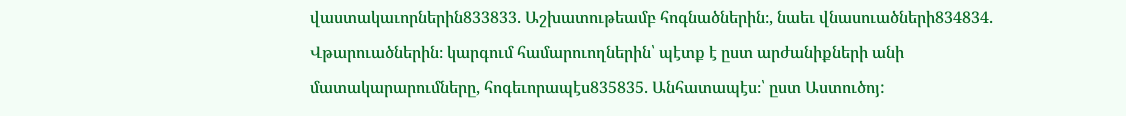վաստակաւորներին833833. Աշխատութեամբ հոգնածներին։, նաեւ վնասուածների834834. Վթարուածներին։ կարգում համարուողներին՝ պէտք է ըստ արժանիքների անի մատակարարումները, հոգեւորապէս835835. Անհատապէս։՝ ըստ Աստուծոյ: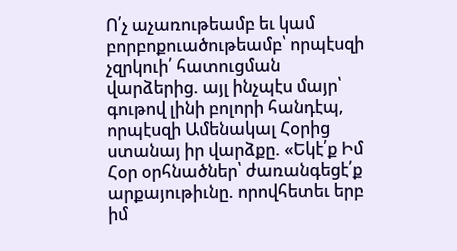Ո՛չ աչառութեամբ եւ կամ բորբոքուածութեամբ՝ որպէսզի չզրկուի՛ հատուցման վարձերից. այլ ինչպէս մայր՝ գութով լինի բոլորի հանդէպ, որպէսզի Ամենակալ Հօրից ստանայ իր վարձքը. «Եկէ՛ք Իմ Հօր օրհնածներ՝ ժառանգեցէ՛ք արքայութիւնը. որովհետեւ երբ իմ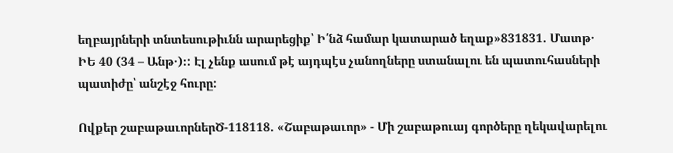եղբայրների տնտեսութիւնն արարեցիք՝ Ի՛նձ համար կատարած եղաք»831831. Մատթ․ ԻԵ 40 (34 – Անթ․)։: Էլ չենք ասում թէ այդպէս չանողները ստանալու են պատուհասների պատիժը՝ անշէջ հուրը:

Ովքեր շաբաթաւորներԾ-118118. «Շաբաթաւոր» - Մի շաբաթուայ գործերը ղեկավարելու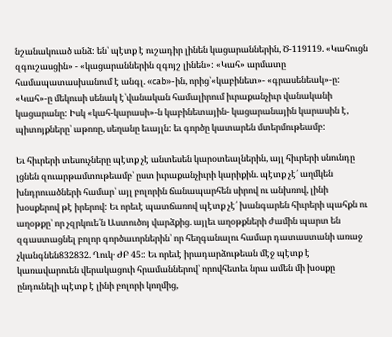նշանակուած անձ: են՝ պէտք է ուշադիր լինեն կացարաններին, Ծ-119119. «Կահուցն զգուշասցին» - «կացարաններին զգոյշ լինեն»: «Կահ» արմատը համապատասխանում է անգլ. «cab»-ին, որից՝«կաբինետ»- «գրասենեակ»-ը: «Կահ»-ը մեկուսի սենակ է՝վանական համալիրում իւրաքանչիւր վանականի կացարանը: Իսկ «կահ-կարասի»-ն կաբինետային- կացարանային կարասին է, պիտոյքները՝ աթոռը, սեղանը եւայլն: եւ գործը կատարեն մտերմութեամբ:

Եւ հիւրերի տեսուչները պէտք չէ անտեսեն կարօտեալներին, այլ հիւրերի սնունդը լցնեն զուարթամտութեամբ՝ ըստ իւրաքանչիւրի կարիքին. պէտք չէ՛ աղմկեն խնդրուածների համար՝ այլ բոլորին ճանապարհեն սիրով ու անխռով, լինի խօսքերով թէ իրերով: Եւ որեւէ պատճառով պէտք չէ՛ խանգարեն հիւրերի պահքն ու աղօթքը՝ որ չզրկուե՛ն Աստուծոյ վարձքից. այլեւ աղօթքների ժամին պարտ են զգաստացնել բոլոր գործաւորներին՝ որ հեղգանալու համար դատաստանի առաջ չկանգնեն832832. Ղուկ․ ԺԲ 45։: Եւ որեւէ իրադարձութեան մէջ պէտք է կառավարուեն վերակացուի հրամաններով՝ որովհետեւ նրա ամեն մի խօսքը ընդունելի պէտք է լինի բոլորի կողմից,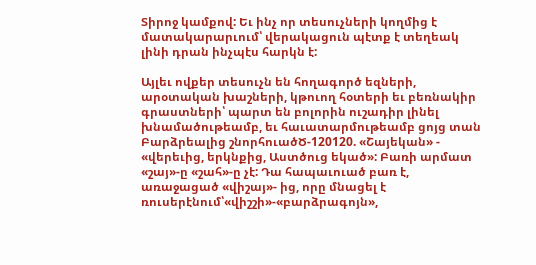Տիրոջ կամքով: Եւ ինչ որ տեսուչների կողմից է մատակարարւում՝ վերակացուն պէտք է տեղեակ լինի դրան ինչպէս հարկն է:

Այլեւ ովքեր տեսուչն են հողագործ եզների, արօտական խաշների, կթուող հօտերի եւ բեռնակիր գրաստների՝ պարտ են բոլորին ուշադիր լինել խնամածութեամբ, եւ հաւատարմութեամբ ցոյց տան Բարձրեալից շնորհուածԾ-120120. «Շայեկան» - «վերեւից, երկնքից, Աստծուց եկած»: Բառի արմատ «շայ»-ը «շահ»-ը չէ: Դա հապաւուած բառ է, առաջացած «վիշայ»- ից, որը մնացել է ռուսերէնում՝«վիշշի»-«բարձրագոյն»,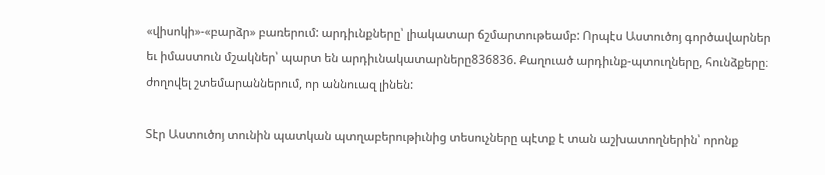«վիսոկի»-«բարձր» բառերում: արդիւնքները՝ լիակատար ճշմարտութեամբ: Որպէս Աստուծոյ գործավարներ եւ իմաստուն մշակներ՝ պարտ են արդիւնակատարները836836. Քաղուած արդիւնք-պտուղները, հունձքերը։ ժողովել շտեմարաններում, որ աննուազ լինեն:

Տէր Աստուծոյ տունին պատկան պտղաբերութիւնից տեսուչները պէտք է տան աշխատողներին՝ որոնք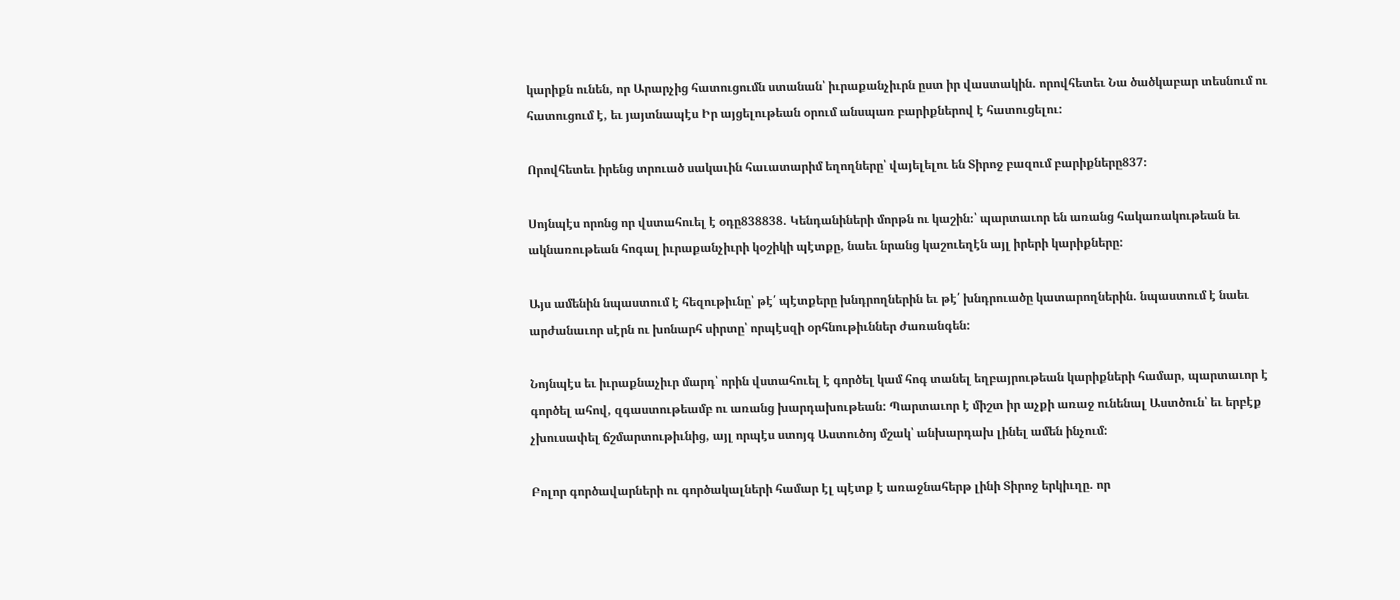կարիքն ունեն, որ Արարչից հատուցումն ստանան՝ իւրաքանչիւրն ըստ իր վաստակին. որովհետեւ Նա ծածկաբար տեսնում ու հատուցում է, եւ յայտնապէս Իր այցելութեան օրում անսպառ բարիքներով է հատուցելու:

Որովհետեւ իրենց տրուած սակաւին հաւատարիմ եղողները՝ վայելելու են Տիրոջ բազում բարիքները837։

Սոյնպէս որոնց որ վստահուել է օդը838838. Կենդանիների մորթն ու կաշին։՝ պարտաւոր են առանց հակառակութեան եւ ակնառութեան հոգալ իւրաքանչիւրի կօշիկի պէտքը, նաեւ նրանց կաշուեղէն այլ իրերի կարիքները:

Այս ամենին նպաստում է հեզութիւնը՝ թէ՛ պէտքերը խնդրողներին եւ թէ՛ խնդրուածը կատարողներին. նպաստում է նաեւ արժանաւոր սէրն ու խոնարհ սիրտը՝ որպէսզի օրհնութիւններ ժառանգեն:

Նոյնպէս եւ իւրաքնաչիւր մարդ՝ որին վստահուել է գործել կամ հոգ տանել եղբայրութեան կարիքների համար, պարտաւոր է գործել ահով, զգաստութեամբ ու առանց խարդախութեան: Պարտաւոր է միշտ իր աչքի առաջ ունենալ Աստծուն՝ եւ երբէք չխուսափել ճշմարտութիւնից, այլ որպէս ստոյգ Աստուծոյ մշակ՝ անխարդախ լինել ամեն ինչում:

Բոլոր գործավարների ու գործակալների համար էլ պէտք է առաջնահերթ լինի Տիրոջ երկիւղը. որ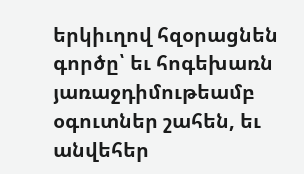երկիւղով հզօրացնեն գործը՝ եւ հոգեխառն յառաջդիմութեամբ օգուտներ շահեն, եւ անվեհեր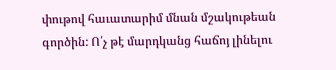փութով հաւատարիմ մնան մշակութեան գործին: Ո՛չ թէ մարդկանց հաճոյ լինելու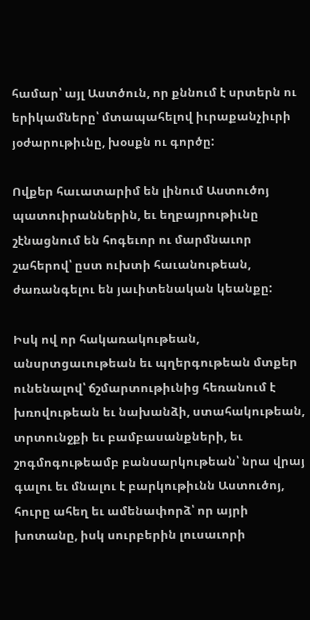համար՝ այլ Աստծուն, որ քննում է սրտերն ու երիկամները՝ մտապահելով իւրաքանչիւրի յօժարութիւնը, խօսքն ու գործը:

Ովքեր հաւատարիմ են լինում Աստուծոյ պատուիրաններին, եւ եղբայրութիւնը շէնացնում են հոգեւոր ու մարմնաւոր շահերով՝ ըստ ուխտի հաւանութեան, ժառանգելու են յաւիտենական կեանքը:

Իսկ ով որ հակառակութեան, անսրտցաւութեան եւ պղերգութեան մտքեր ունենալով՝ ճշմարտութիւնից հեռանում է խռովութեան եւ նախանձի, ստահակութեան, տրտունջքի եւ բամբասանքների, եւ շոգմոգութեամբ բանսարկութեան՝ նրա վրայ գալու եւ մնալու է բարկութիւնն Աստուծոյ, հուրը ահեղ եւ ամենափորձ՝ որ այրի խոտանը, իսկ սուրբերին լուսաւորի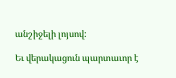անշիջելի լոյսով:

Եւ վերակացուն պարտաւոր է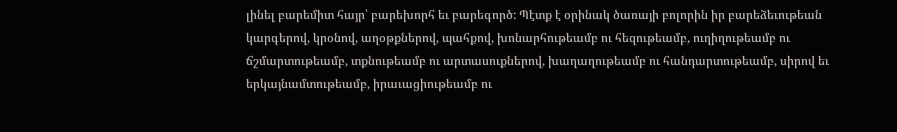լինել բարեմիտ հայր՝ բարեխորհ եւ բարեգործ: Պէտք է օրինակ ծառայի բոլորին իր բարեձեւութեան կարգերով, կրօնով, աղօթքներով, պահքով, խոնարհութեամբ ու հեզութեամբ, ուղիղութեամբ ու ճշմարտութեամբ, տքնութեամբ ու արտասուքներով, խաղաղութեամբ ու հանդարտութեամբ, սիրով եւ երկայնամտութեամբ, իրաւացիութեամբ ու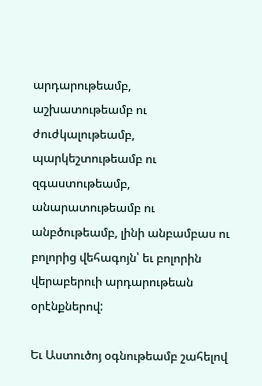արդարութեամբ, աշխատութեամբ ու ժուժկալութեամբ, պարկեշտութեամբ ու զգաստութեամբ, անարատութեամբ ու անբծութեամբ, լինի անբամբաս ու բոլորից վեհագոյն՝ եւ բոլորին վերաբերուի արդարութեան օրէնքներով:

Եւ Աստուծոյ օգնութեամբ շահելով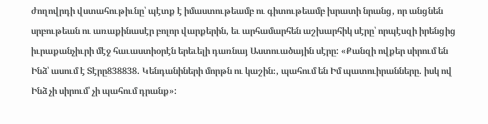ժողովրդի վստահութիւնը՝ պէտք է իմաստութեամբ ու գիտութեամբ խրատի նրանց, որ անցնեն սրբութեան ու առաքինասէր բոլոր վարքերին, եւ արհամարհեն աշխարհիկ սէրը՝ որպէսզի իրենցից իւրաքանչիւրի մէջ հաւաստիօրէն երեւելի դառնայ Աստուածային սէրը: «Քանզի ովքեր սիրում են Ինձ՝ ասում է Տէրը838838. Կենդանիների մորթն ու կաշին։, պահում են Իմ պատուիրանները. իսկ ով Ինձ չի սիրում՝ չի պահում դրանք»: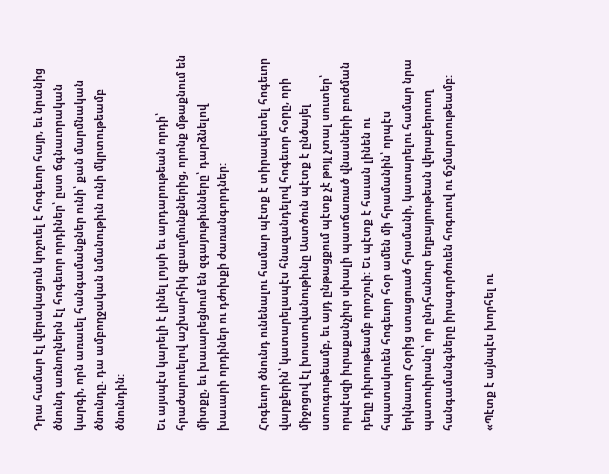Դրա համար էլ վերակացուն կոչուել է հոգեւոր հայր, եւ նրանից ծնունդ առնողներն էլ հոգեւոր որդիներ՝ ըստ ճգնաւորական կարգի, որն առաւել հանգամանքներ ունի՝ քան մարմնական ծնունդը. դա ամբողջական նմանութիւն ունի մկրտութեամբ ծնունդին:

Եւ այսպէս կարելի է լինել լոյսի եւ արդարութեան որդի՝ հրաժարուելով աշխարհիկ զբաղմունքներից, որոնք մթաքնում են միտքը, եւ խաւարեցնում են զգայութիւնները՝ դարձնելով խաւարի որդիներ ու դժոխքի ժառանգորդներ:

Հոգեւոր ծնունդ ունենալու համար պէտք է տիրապետել հոգեւոր վարքերին՝ կատարելապէս հնազանդելով հոգեւոր հօրը, որի միջոցով էլ խոստովանութիւնը Աստծուն պէտք է ընծայել ստուգութեամբ, եւ այդ ընթացքում պէտք չէ թոյլ չտալ սուտեր՝ որպէսզի իւրաքանչիւր սխալի պատճառած վնասների բուժման դեղը դիւրութեամբ որոշուի: Եւ պէտք է հաւան լինեն ու հպատակուեն հոգեւոր հօր ամեն մի հրամանին՝ որպէս երկնաւոր Հօրից ստացուած հրամանի, կատարելու համար նրա պատուիրանը՝ որ ընդհանուր եղբայրութեան վերաբերուող հանգամանգները իրագործուեն հոգուով ու ճշմարտութեամբ:

«Պէտք է այնպէս խորհել ու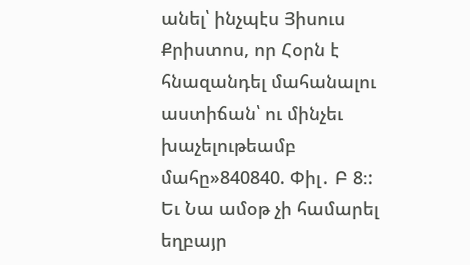անել՝ ինչպէս Յիսուս Քրիստոս, որ Հօրն է հնազանդել մահանալու աստիճան՝ ու մինչեւ խաչելութեամբ մահը»840840. Փիլ․ Բ 8։: Եւ Նա ամօթ չի համարել եղբայր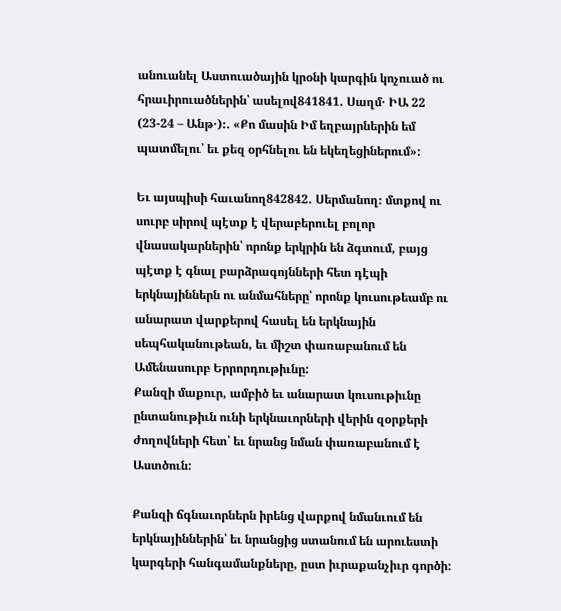անուանել Աստուածային կրօնի կարգին կոչուած ու հրաւիրուածներին՝ ասելով841841. Սաղմ․ ԻԱ 22 (23-24 – Անթ․)։. «Քո մասին Իմ եղբայրներին եմ պատմելու՝ եւ քեզ օրհնելու են եկեղեցիներում»:

Եւ այսպիսի հաւանող842842. Սերմանող։ մտքով ու սուրբ սիրով պէտք է վերաբերուել բոլոր վնասակարներին՝ որոնք երկրին են ձգտում, բայց պէտք է գնալ բարձրագոյնների հետ դէպի երկնայիններն ու անմահները՝ որոնք կուսութեամբ ու անարատ վարքերով հասել են երկնային սեպհականութեան, եւ միշտ փառաբանում են Ամենասուրբ Երրորդութիւնը:
Քանզի մաքուր, ամբիծ եւ անարատ կուսութիւնը ընտանութիւն ունի երկնաւորների վերին զօրքերի ժողովների հետ՝ եւ նրանց նման փառաբանում է Աստծուն:

Քանզի ճգնաւորներն իրենց վարքով նմանւում են երկնայիններին՝ եւ նրանցից ստանում են արուեստի կարգերի հանգամանքները, ըստ իւրաքանչիւր գործի: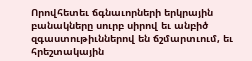Որովհետեւ ճգնաւորների երկրային բանակները սուրբ սիրով եւ անբիծ զգաստութիւններով են ճշմարտւում, եւ հրեշտակային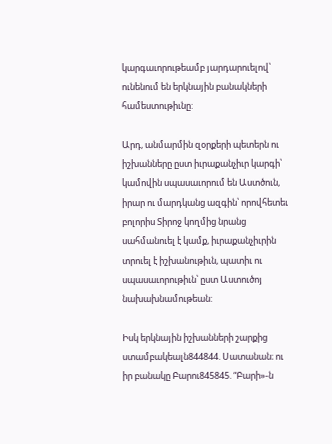կարգաւորութեամբ յարդարուելով՝ ունենում են երկնային բանակների համեստութիւնը:

Արդ, անմարմին զօրքերի պետերն ու իշխանները ըստ իւրաքանչիւր կարգի՝ կամովին սպասաւորում են Աստծուն, իրար ու մարդկանց ազգին՝ որովհետեւ բոլորիս Տիրոջ կողմից նրանց սահմանուել է կամք, իւրաքանչիւրին տրուել է իշխանութիւն, պատիւ ու սպասաւորութիւն՝ ըստ Աստուծոյ նախախնամութեան:

Իսկ երկնային իշխանների շարքից ստամբակեալն844844. Սատանան։ ու իր բանակը Բարու845845. “Բարի»-ն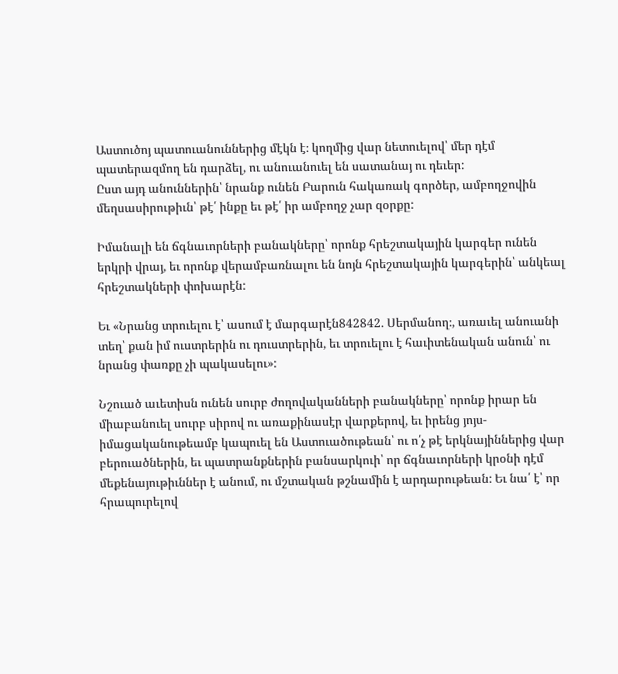Աստուծոյ պատուանուններից մէկն է։ կողմից վար նետուելով՝ մեր դէմ պատերազմող են դարձել, ու անուանուել են սատանայ ու դեւեր:
Ըստ այդ անուններին՝ նրանք ունեն Բարուն հակառակ գործեր, ամբողջովին մեղսասիրութիւն՝ թէ՛ ինքը եւ թէ՛ իր ամբողջ չար զօրքը:

Իմանալի են ճգնաւորների բանակները՝ որոնք հրեշտակային կարգեր ունեն երկրի վրայ, եւ որոնք վերամբառնալու են նոյն հրեշտակային կարգերին՝ անկեալ հրեշտակների փոխարէն:

Եւ «Նրանց տրուելու է՝ ասում է մարգարէն842842. Սերմանող։, առաւել անուանի տեղ՝ քան իմ ուստրերին ու դուստրերին, եւ տրուելու է հաւիտենական անուն՝ ու նրանց փառքը չի պակասելու»:

Նշուած աւետիսն ունեն սուրբ ժողովականների բանակները՝ որոնք իրար են միաբանուել սուրբ սիրով ու առաքինասէր վարքերով, եւ իրենց յոյս-իմացականութեամբ կապուել են Աստուածութեան՝ ու ո՛չ թէ երկնայիններից վար բերուածներին, եւ պատրանքներին բանսարկուի՝ որ ճգնաւորների կրօնի դէմ մեքենայութիւններ է անում, ու մշտական թշնամին է արդարութեան: Եւ նա՛ է՝ որ հրապուրելով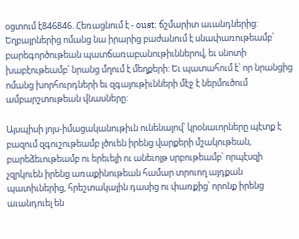օցտում է846846. Հեռացնում է - oust: ճշմարիտ աւանդներից:
Եղբայրներից ոմանց նա իրարից բաժանում է սնափառութեամբ՝ բարեգործութեան պատճառաբանութիւններով, եւ սնոտի խաբէութեամբ՝ նրանց մղում է մեղքերի: Եւ պատահում է՝ որ նրանցից ոմանց խորհուրդների եւ զգայութիւնների մէջ է ներմուծում ամբարշտութեան վնասները:

Այսպիսի յոյս-իմացականութիւն ունենալով՝ կրօնաւորները պէտք է բազում զգուշութեամբ լծուեն իրենց վարքերի մշակութեան, բարեձեւութեամբ ու երեւելի ու անեւոյթ սրբութեամբ՝ որպէսզի չզրկուեն իրենց առաքինութեան համար տրուող այդքան պատիւներից, հրեշտակային դասից ու փառքից՝ որոնք իրենց աւանդուել են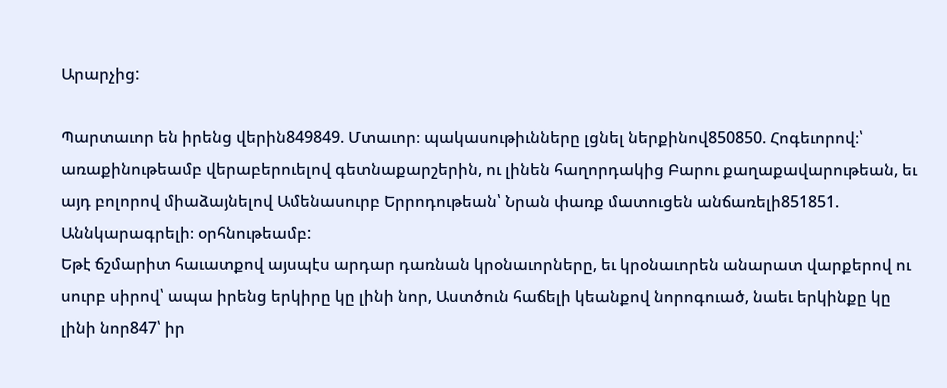Արարչից:

Պարտաւոր են իրենց վերին849849. Մտաւոր։ պակասութիւնները լցնել ներքինով850850. Հոգեւորով։՝ առաքինութեամբ վերաբերուելով գետնաքարշերին, ու լինեն հաղորդակից Բարու քաղաքավարութեան, եւ այդ բոլորով միաձայնելով Ամենասուրբ Երրոդութեան՝ Նրան փառք մատուցեն անճառելի851851. Աննկարագրելի։ օրհնութեամբ:
Եթէ ճշմարիտ հաւատքով այսպէս արդար դառնան կրօնաւորները, եւ կրօնաւորեն անարատ վարքերով ու սուրբ սիրով՝ ապա իրենց երկիրը կը լինի նոր, Աստծուն հաճելի կեանքով նորոգուած, նաեւ երկինքը կը լինի նոր847՝ իր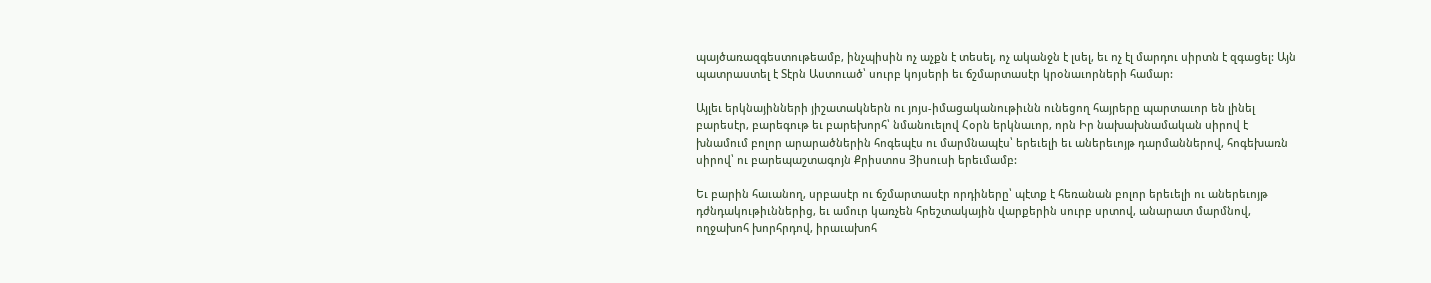պայծառազգեստութեամբ, ինչպիսին ոչ աչքն է տեսել, ոչ ականջն է լսել, եւ ոչ էլ մարդու սիրտն է զգացել: Այն պատրաստել է Տէրն Աստուած՝ սուրբ կոյսերի եւ ճշմարտասէր կրօնաւորների համար:

Այլեւ երկնայինների յիշատակներն ու յոյս-իմացականութիւնն ունեցող հայրերը պարտաւոր են լինել բարեսէր, բարեգութ եւ բարեխորհ՝ նմանուելով Հօրն երկնաւոր, որն Իր նախախնամական սիրով է խնամում բոլոր արարածներին հոգեպէս ու մարմնապէս՝ երեւելի եւ աներեւոյթ դարմաններով, հոգեխառն սիրով՝ ու բարեպաշտագոյն Քրիստոս Յիսուսի երեւմամբ:

Եւ բարին հաւանող, սրբասէր ու ճշմարտասէր որդիները՝ պէտք է հեռանան բոլոր երեւելի ու աներեւոյթ դժնդակութիւններից, եւ ամուր կառչեն հրեշտակային վարքերին սուրբ սրտով, անարատ մարմնով, ողջախոհ խորհրդով, իրաւախոհ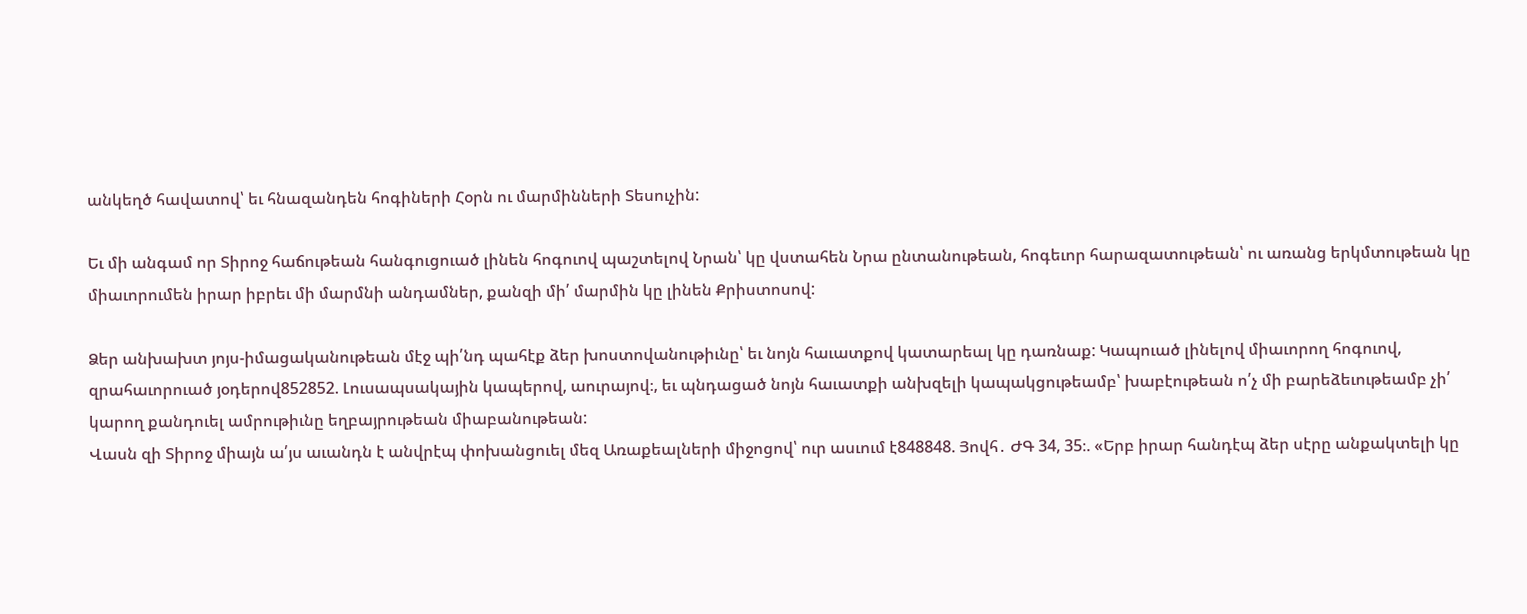անկեղծ հավատով՝ եւ հնազանդեն հոգիների Հօրն ու մարմինների Տեսուչին:

Եւ մի անգամ որ Տիրոջ հաճութեան հանգուցուած լինեն հոգուով պաշտելով Նրան՝ կը վստահեն Նրա ընտանութեան, հոգեւոր հարազատութեան՝ ու առանց երկմտութեան կը միաւորումեն իրար իբրեւ մի մարմնի անդամներ, քանզի մի՛ մարմին կը լինեն Քրիստոսով:

Ձեր անխախտ յոյս-իմացականութեան մէջ պի՛նդ պահէք ձեր խոստովանութիւնը՝ եւ նոյն հաւատքով կատարեալ կը դառնաք: Կապուած լինելով միաւորող հոգուով, զրահաւորուած յօդերով852852. Լուսապսակային կապերով, աուրայով։, եւ պնդացած նոյն հաւատքի անխզելի կապակցութեամբ՝ խաբէութեան ո՛չ մի բարեձեւութեամբ չի՛ կարող քանդուել ամրութիւնը եղբայրութեան միաբանութեան:
Վասն զի Տիրոջ միայն ա՛յս աւանդն է անվրէպ փոխանցուել մեզ Առաքեալների միջոցով՝ ուր ասւում է848848. Յովհ․ ԺԳ 34, 35։. «Երբ իրար հանդէպ ձեր սէրը անքակտելի կը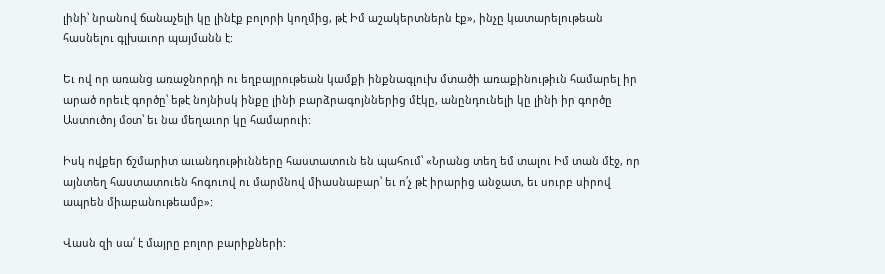լինի՝ նրանով ճանաչելի կը լինէք բոլորի կողմից, թէ Իմ աշակերտներն էք», ինչը կատարելութեան հասնելու գլխաւոր պայմանն է:

Եւ ով որ առանց առաջնորդի ու եղբայրութեան կամքի ինքնագլուխ մտածի առաքինութիւն համարել իր արած որեւէ գործը՝ եթէ նոյնիսկ ինքը լինի բարձրագոյններից մէկը, անընդունելի կը լինի իր գործը Աստուծոյ մօտ՝ եւ նա մեղաւոր կը համարուի:

Իսկ ովքեր ճշմարիտ աւանդութիւնները հաստատուն են պահում՝ «Նրանց տեղ եմ տալու Իմ տան մէջ, որ այնտեղ հաստատուեն հոգուով ու մարմնով միասնաբար՝ եւ ո՛չ թէ իրարից անջատ, եւ սուրբ սիրով ապրեն միաբանութեամբ»:

Վասն զի սա՛ է մայրը բոլոր բարիքների: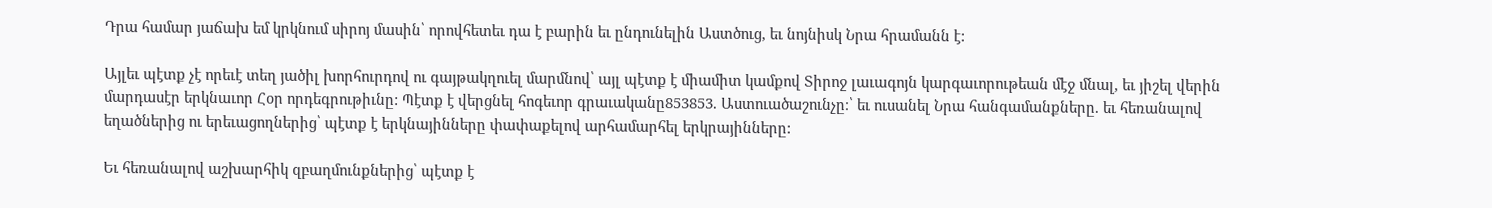Դրա համար յաճախ եմ կրկնում սիրոյ մասին՝ որովհետեւ դա է բարին եւ ընդունելին Աստծուց, եւ նոյնիսկ Նրա հրամանն է:

Այլեւ պէտք չէ որեւէ տեղ յածիլ խորհուրդով ու գայթակղուել մարմնով՝ այլ պէտք է միամիտ կամքով Տիրոջ լաւագոյն կարգաւորութեան մէջ մնալ, եւ յիշել վերին մարդասէր երկնաւոր Հօր որդեգրութիւնը: Պէտք է վերցնել հոգեւոր գրաւականը853853. Աստուածաշունչը։՝ եւ ուսանել Նրա հանգամանքները. եւ հեռանալով եղածներից ու երեւացողներից՝ պէտք է երկնայինները փափաքելով արհամարհել երկրայինները:

Եւ հեռանալով աշխարհիկ զբաղմունքներից՝ պէտք է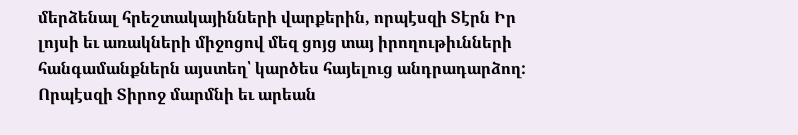մերձենալ հրեշտակայինների վարքերին, որպէսզի Տէրն Իր լոյսի եւ առակների միջոցով մեզ ցոյց տայ իրողութիւնների հանգամանքներն այստեղ՝ կարծես հայելուց անդրադարձող: Որպէսզի Տիրոջ մարմնի եւ արեան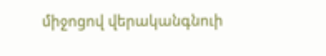միջոցով վերականգնուի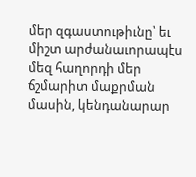մեր զգաստութիւնը՝ եւ միշտ արժանաւորապէս մեզ հաղորդի մեր ճշմարիտ մաքրման մասին, կենդանարար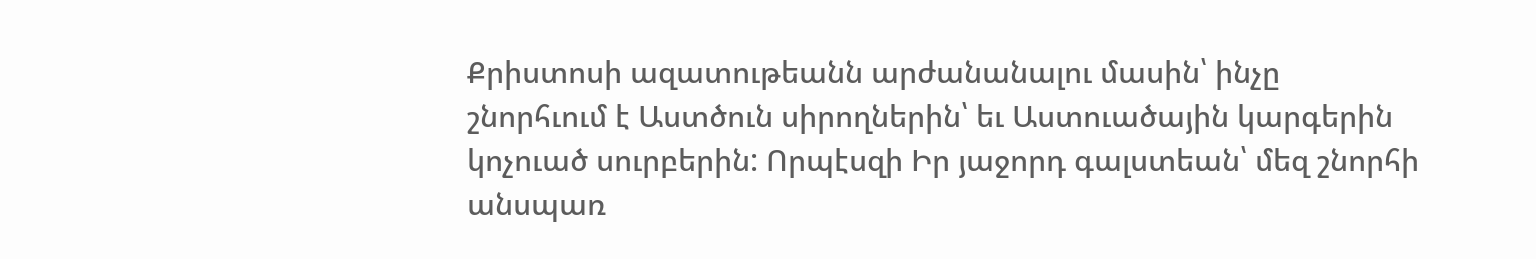Քրիստոսի ազատութեանն արժանանալու մասին՝ ինչը շնորհւում է Աստծուն սիրողներին՝ եւ Աստուածային կարգերին կոչուած սուրբերին: Որպէսզի Իր յաջորդ գալստեան՝ մեզ շնորհի անսպառ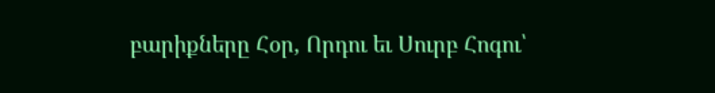բարիքները Հօր, Որդու եւ Սուրբ Հոգու՝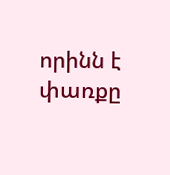որինն է փառքը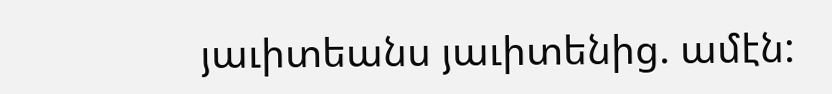յաւիտեանս յաւիտենից. ամէն: